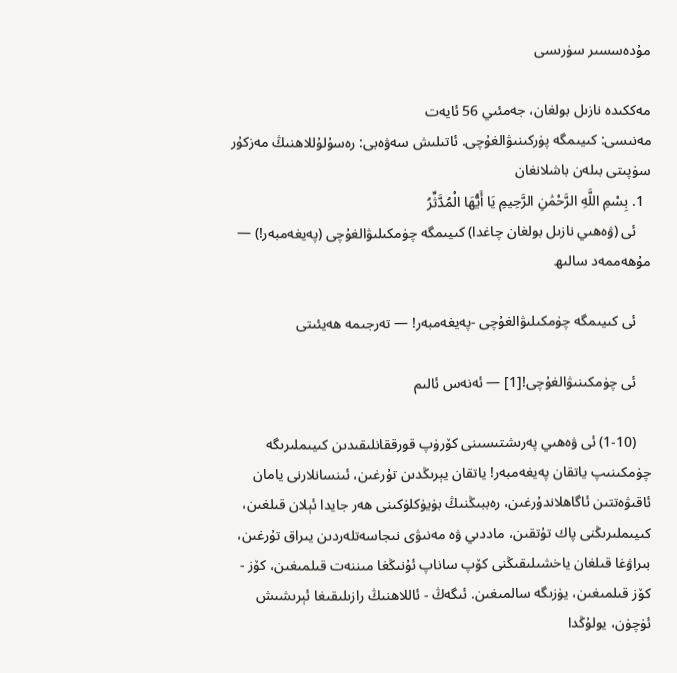مۇدەسسىر سۈرىسى

مەككىدە نازىل بولغان، جەمئىي 56 ئايەت
مەنىسى: كىيىمگە پۈركىنىۋالغۇچى. ئاتىلىش سەۋەبى: رەسۇلۇللاھنىڭ مەزكۇر سۈپىتى بىلەن باشلانغان
  1. بِسْمِ اللَّهِ الرَّحْمَٰنِ الرَّحِيمِ يَا أَيُّهَا الْمُدَّثِّرُ
    ئى (ۋەھىي نازىل بولغان چاغدا) كىيىمگە چۈمكىلىۋالغۇچى (پەيغەمبەر!) — مۇھەممەد سالىھ

    ئى كىيىمگە چۈمكىلىۋالغۇچى -پەيغەمبەر! — تەرجىمە ھەيئىتى

    ئى چۈمكىنىۋالغۇچى![1] — ئەنەس ئالىم

    (1-10) ئى ۋەھىي پەرىشتىسىنى كۆرۈپ قورققانلىقىدىن كىيىملىرىگە چۈمكىنىپ ياتقان پەيغەمبەر! ياتقان يېرىڭدىن تۇرغىن، ئىنسانلارنى يامان ئاقىۋەتتىن ئاگاھلاندۇرغىن، رەببىڭنىڭ بۈيۈكلۈكىنى ھەر جايدا ئېلان قىلغىن، كىيىملىرىڭنى پاك تۇتقىن، ماددىي ۋە مەنىۋى نىجاسەتلەردىن يىراق تۇرغىن، بىراۋغا قىلغان ياخشىلىقىڭنى كۆپ ساناپ ئۇنىڭغا مىننەت قىلمىغىن، كۆز - كۆز قىلمىغىن، يۈزىگە سالمىغىن. ئىگەڭ - ئاللاھنىڭ رازىلىقىغا ئېرىشىش ئۈچۈن، يولۇڭدا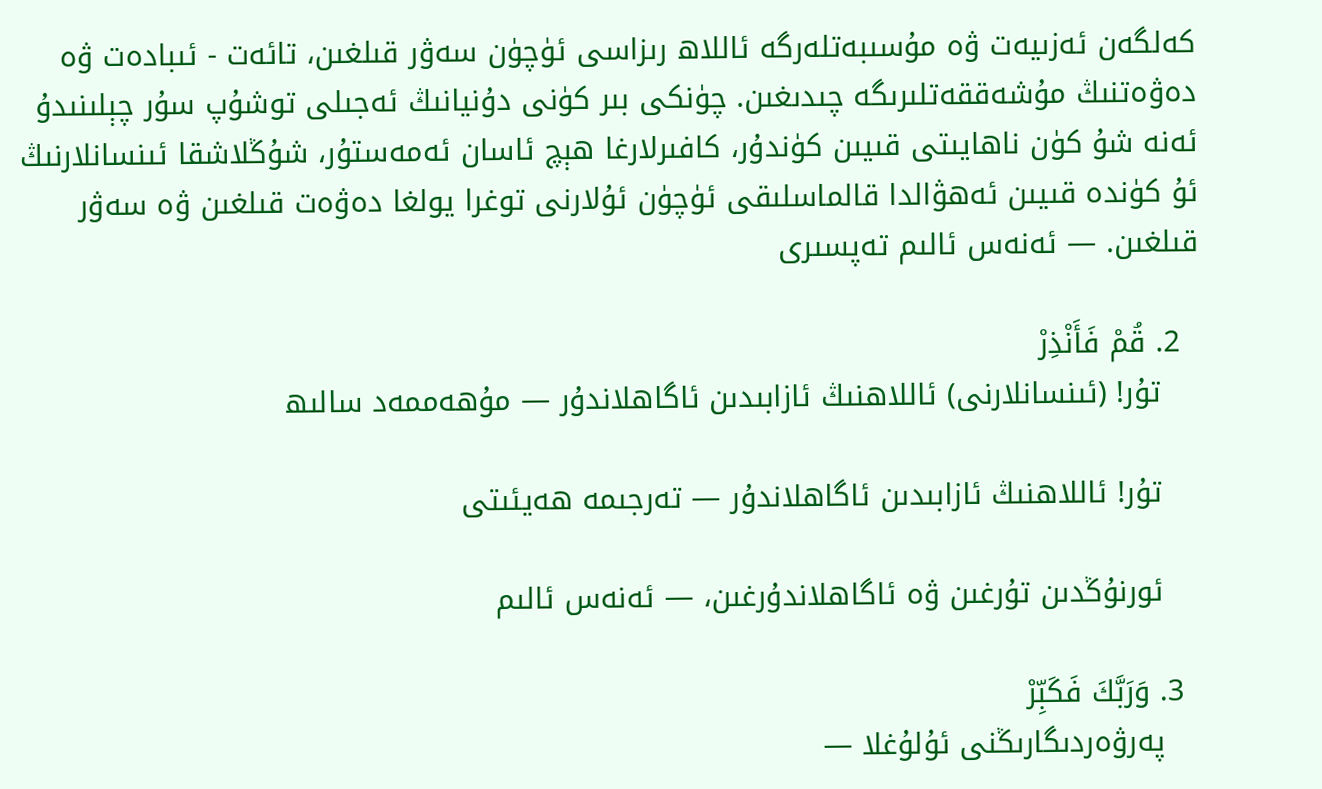كەلگەن ئەزىيەت ۋە مۇسىبەتلەرگە ئاللاھ رىزاسى ئۈچۈن سەۋر قىلغىن، تائەت - ئىبادەت ۋە دەۋەتنىڭ مۇشەققەتلىرىگە چىدىغىن. چۈنكى بىر كۈنى دۇنيانىڭ ئەجىلى توشۇپ سۇر چېلىنىدۇ ئەنە شۇ كۈن ناھايىتى قىيىن كۈندۇر، كافىرلارغا ھېچ ئاسان ئەمەستۇر، شۇڭلاشقا ئىنسانلارنىڭ ئۇ كۈندە قىيىن ئەھۋالدا قالماسلىقى ئۈچۈن ئۇلارنى توغرا يولغا دەۋەت قىلغىن ۋە سەۋر قىلغىن. — ئەنەس ئالىم تەپسىرى

  2. قُمْ فَأَنْذِرْ
    تۇر! (ئىنسانلارنى) ئاللاھنىڭ ئازابىدىن ئاگاھلاندۇر — مۇھەممەد سالىھ

    تۇر! ئاللاھنىڭ ئازابىدىن ئاگاھلاندۇر — تەرجىمە ھەيئىتى

    ئورنۇڭدىن تۇرغىن ۋە ئاگاھلاندۇرغىن، — ئەنەس ئالىم

  3. وَرَبَّكَ فَكَبِّرْ
    پەرۋەردىگارىڭنى ئۇلۇغلا —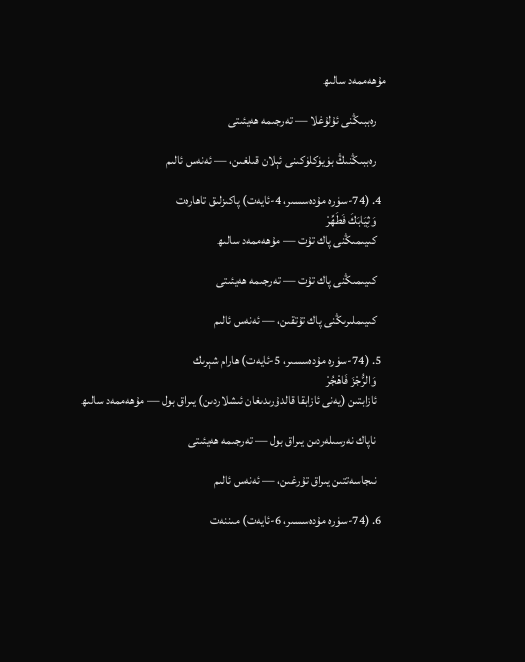مۇھەممەد سالىھ

    رەببىڭنى ئۇلۇغلا — تەرجىمە ھەيئىتى

    رەببىڭنىڭ بۈيۈكلۈكىنى ئېلان قىلغىن، — ئەنەس ئالىم

  4. (74-سۈرە مۇدەسسىر، 4-ئايەت) پاكىزلىق تاھارەت
    وَثِيَابَكَ فَطَهِّرْ
    كىيىمىڭنى پاك تۇت — مۇھەممەد سالىھ

    كىيىمىڭنى پاك تۇت — تەرجىمە ھەيئىتى

    كىيىملىرىڭنى پاك تۇتقىن، — ئەنەس ئالىم

  5. (74-سۈرە مۇدەسسىر، 5-ئايەت) ھارام شېرىك
    وَالرُّجْزَ فَاهْجُرْ
    ئازابتىن (يەنى ئازابقا قالدۇرىدىغان ئىشلاردىن) يىراق بول — مۇھەممەد سالىھ

    ناپاك نەرسىلەردىن يىراق بول — تەرجىمە ھەيئىتى

    نىجاسەتتىن يىراق تۇرغىن، — ئەنەس ئالىم

  6. (74-سۈرە مۇدەسسىر، 6-ئايەت) مىننەت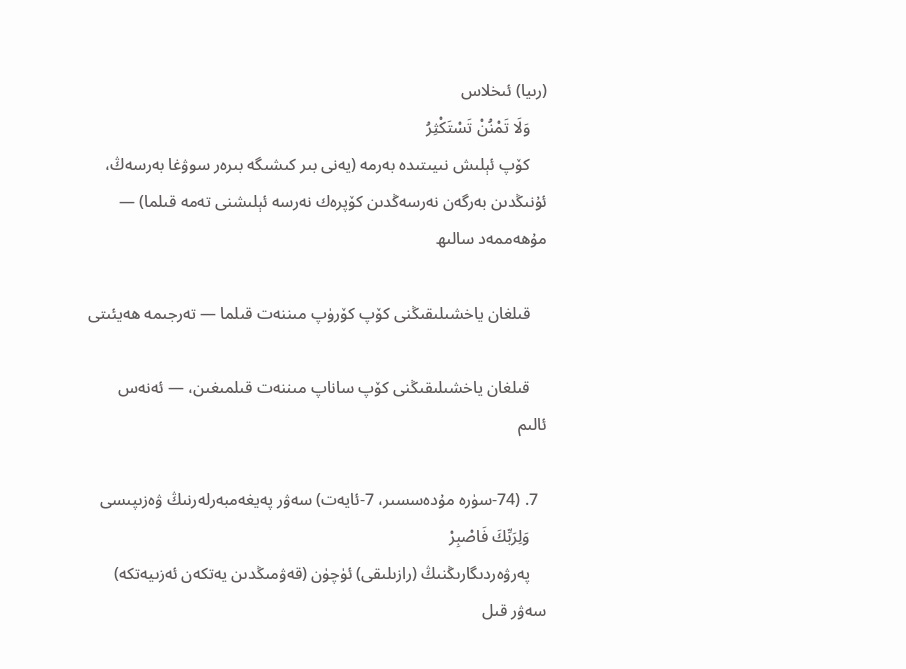(رىيا) ئىخلاس
    وَلَا تَمْنُنْ تَسْتَكْثِرُ
    كۆپ ئېلىش نىيىتىدە بەرمە (يەنى بىر كىشىگە بىرەر سوۋغا بەرسەڭ، ئۇنىڭدىن بەرگەن نەرسەڭدىن كۆپرەك نەرسە ئېلىشنى تەمە قىلما) — مۇھەممەد سالىھ

    قىلغان ياخشىلىقىڭنى كۆپ كۆرۈپ مىننەت قىلما — تەرجىمە ھەيئىتى

    قىلغان ياخشىلىقىڭنى كۆپ ساناپ مىننەت قىلمىغىن، — ئەنەس ئالىم

  7. (74-سۈرە مۇدەسسىر، 7-ئايەت) سەۋر پەيغەمبەرلەرنىڭ ۋەزىپىسى
    وَلِرَبِّكَ فَاصْبِرْ
    پەرۋەردىگارىڭنىڭ (رازىلىقى) ئۈچۈن (قەۋمىڭدىن يەتكەن ئەزىيەتكە) سەۋر قىل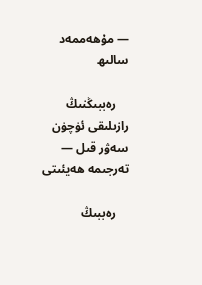— مۇھەممەد سالىھ

    رەببىڭنىڭ رازىلىقى ئۈچۈن سەۋر قىل — تەرجىمە ھەيئىتى

    رەببىڭ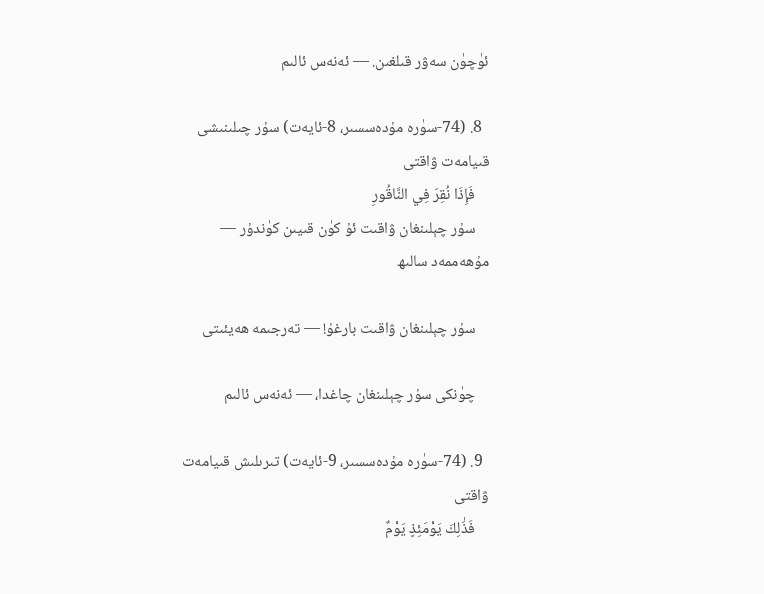ئۈچۈن سەۋر قىلغىن. — ئەنەس ئالىم

  8. (74-سۈرە مۇدەسسىر، 8-ئايەت) سۇر چىلىنىشى قىيامەت ۋاقتى
    فَإِذَا نُقِرَ فِي النَّاقُورِ
    سۇر چېلىنغان ۋاقىت ئۇ كۈن قىيىن كۈندۇر — مۇھەممەد سالىھ

    سۇر چېلىنغان ۋاقىت بارغۇ! — تەرجىمە ھەيئىتى

    چۈنكى سۇر چېلىنغان چاغدا، — ئەنەس ئالىم

  9. (74-سۈرە مۇدەسسىر، 9-ئايەت) تىرىلىش قىيامەت ۋاقتى
    فَذَٰلِكَ يَوْمَئِذٍ يَوْمٌ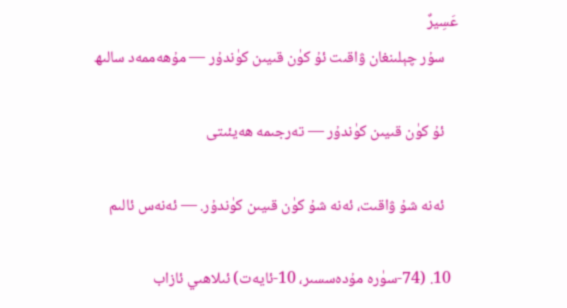عَسِيرٌ
    سۇر چېلىنغان ۋاقىت ئۇ كۈن قىيىن كۈندۇر — مۇھەممەد سالىھ

    ئۇ كۈن قىيىن كۈندۇر — تەرجىمە ھەيئىتى

    ئەنە شۇ ۋاقىت، ئەنە شۇ كۈن قىيىن كۈندۇر. — ئەنەس ئالىم

  10. (74-سۈرە مۇدەسسىر، 10-ئايەت) ئىلاھىي ئازاب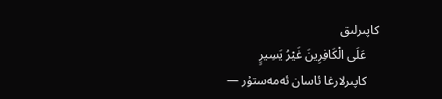كاپىرلىق
    عَلَى الْكَافِرِينَ غَيْرُ يَسِيرٍ
    كاپىرلارغا ئاسان ئەمەستۇر —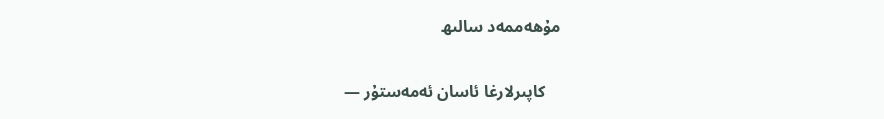مۇھەممەد سالىھ

    كاپىرلارغا ئاسان ئەمەستۇر —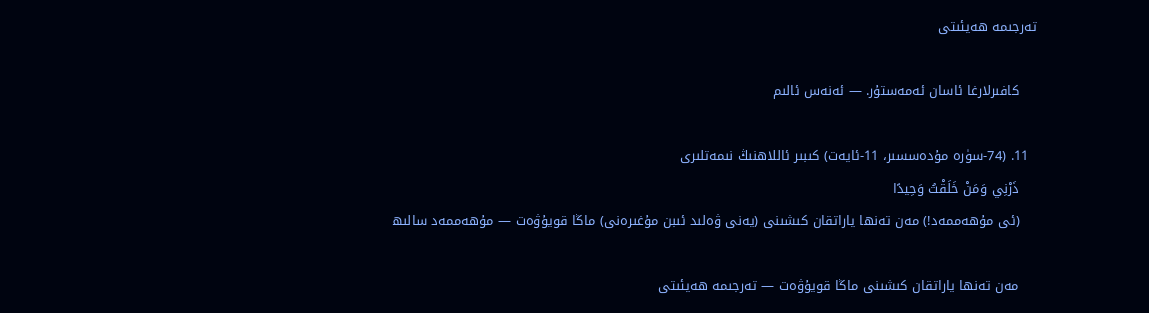تەرجىمە ھەيئىتى

    كافىرلارغا ئاسان ئەمەستۇر. — ئەنەس ئالىم

  11. (74-سۈرە مۇدەسسىر، 11-ئايەت) كىبىر ئاللاھنىڭ نىمەتلىرى
    ذَرْنِي وَمَنْ خَلَقْتُ وَحِيدًا
    (ئى مۇھەممەد!) مەن تەنھا ياراتقان كىشىنى (يەنى ۋەلىد ئىبن مۇغىرەنى) ماڭا قويۇۋەت — مۇھەممەد سالىھ

    مەن تەنھا ياراتقان كىشىنى ماڭا قويۇۋەت — تەرجىمە ھەيئىتى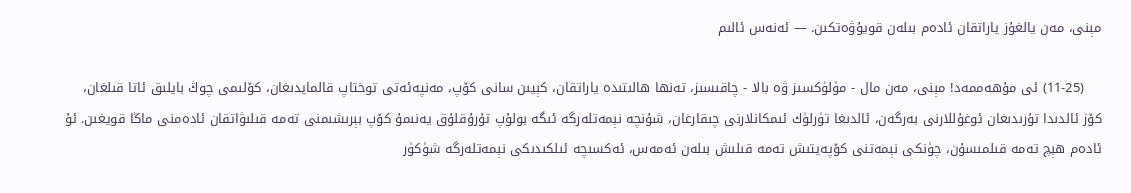مېنى، مەن يالغۇز ياراتقان ئادەم بىلەن قويۇۋەتكىن. — ئەنەس ئالىم

    (11-25) ئى مۇھەممەد! مېنى، مەن مال - مۈلۈكسىز ۋە بالا - چاقىسىز، تەنھا ھالىتىدە ياراتقان، كېيىن سانى كۆپ، مەنپەئەتى توختاپ قالمايدىغان، كۆلىمى چوڭ بايلىق ئاتا قىلغان، كۆز ئالدىدا تۇرىدىغان ئوغۇللارنى بەرگەن، ئالدىغا تۈرلۈك ئىمكانلارنى چىقارغان، شۇنچە نېمەتلەرگە ئىگە بولۇپ تۇرۇقلۇق يەنىمۇ كۆپ بېرىشىمنى تەمە قىلىۋاتقان ئادەمنى ماڭا قويغىن. ئۇ ئادەم ھېچ تەمە قىلمىسۇن، چۈنكى نېمەتنى كۆپەيتىش تەمە قىلىش بىلەن ئەمەس، ئەكسىچە ئىلكىدىكى نېمەتلەرگە شۈكۈر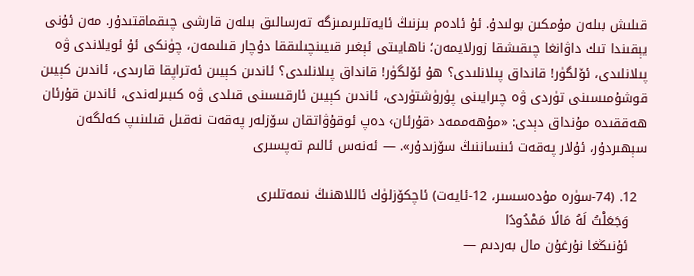قىلىش بىلەن مۇمكىن بولىدۇ. ئۇ ئادەم بىزنىڭ ئايەتلىرىمىزگە تەرسالىق بىلەن قارشى چىقماقتىدۇر. مەن ئۇنى يېقىندا تىك داۋانغا چىقىشقا زورلايمەن؛ ناھايىتى ئېغىر قىيىنچىلىققا دۇچار قىلىمەن، چۈنكى ئۇ ئويلاندى ۋە پىلانلىدى، ئۆلگۈر! قانداق پىلانلىدى؟ ھۇ ئۆلگۈر! قانداق پىلانلىدى؟ ئاندىن كېيىن ئەتراپقا قارىدى، ئاندىن كېيىن قوشۇمىسىنى تۈردى ۋە چىرايىنى پۈرۈشتۈردى، ئاندىن كېيىن ئارقىسىنى قىلدى ۋە كىبىرلەندى، ئاندىن قۇرئان ھەققىدە مۇنداق دېدى: «مۇھەممەد ‹قۇرئان› دەپ ئوقۇۋاتقان سۆزلەر پەقەت نەقىل قىلىنىپ كەلگەن سېھىردۇر، ئۇلار پەقەت ئىنساننىڭ سۆزىدۇر». — ئەنەس ئالىم تەپسىرى

  12. (74-سۈرە مۇدەسسىر، 12-ئايەت) ئاچكۆزلۈك ئاللاھنىڭ نىمەتلىرى
    وَجَعَلْتُ لَهُ مَالًا مَمْدُودًا
    ئۇنىڭغا نۇرغۇن مال بەردىم —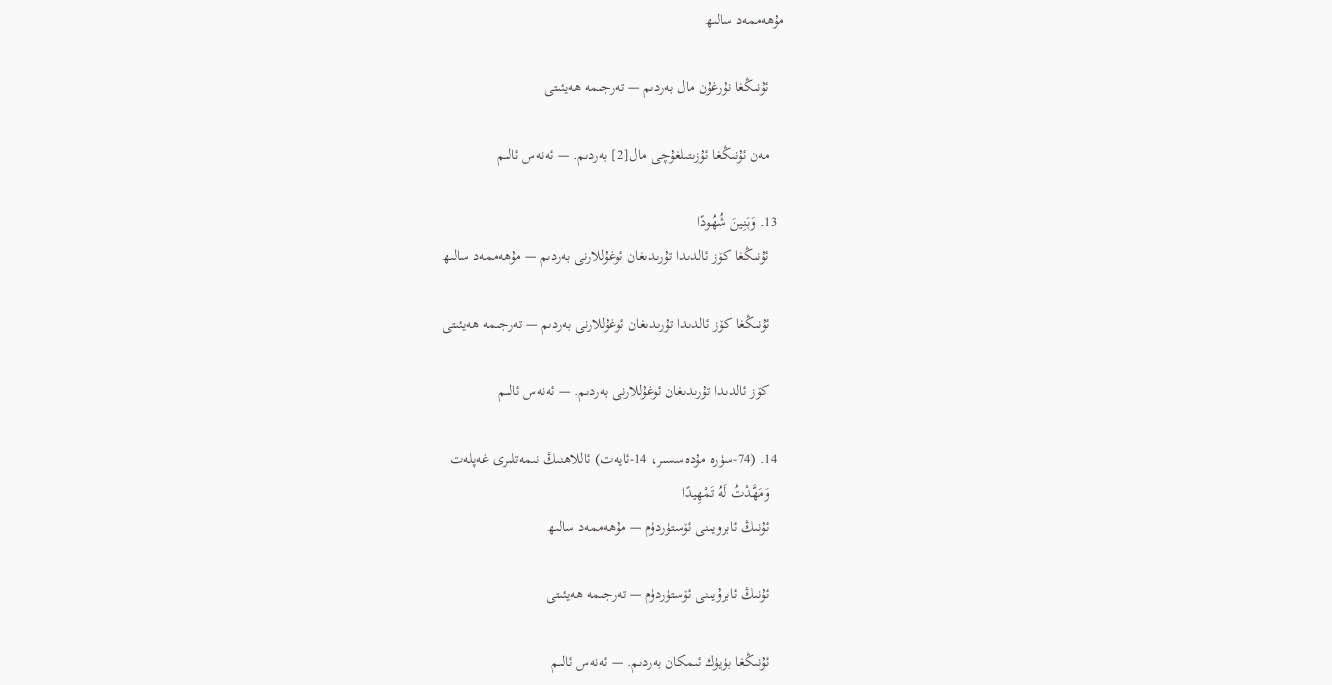مۇھەممەد سالىھ

    ئۇنىڭغا نۇرغۇن مال بەردىم — تەرجىمە ھەيئىتى

    مەن ئۇنىڭغا ئۇزىتىلغۇچى مال[2] بەردىم. — ئەنەس ئالىم

  13. وَبَنِينَ شُهُودًا
    ئۇنىڭغا كۆز ئالدىدا تۇرىدىغان ئوغۇللارنى بەردىم — مۇھەممەد سالىھ

    ئۇنىڭغا كۆز ئالدىدا تۇرىدىغان ئوغۇللارنى بەردىم — تەرجىمە ھەيئىتى

    كۆز ئالدىدا تۇرىدىغان ئوغۇللارنى بەردىم. — ئەنەس ئالىم

  14. (74-سۈرە مۇدەسسىر، 14-ئايەت) ئاللاھنىڭ نىمەتلىرى غەپلەت
    وَمَهَّدْتُ لَهُ تَمْهِيدًا
    ئۇنىڭ ئابرويىنى ئۆستۈردۈم — مۇھەممەد سالىھ

    ئۇنىڭ ئابرۇيىنى ئۆستۈردۈم — تەرجىمە ھەيئىتى

    ئۇنىڭغا بۈيۈك ئىمكان بەردىم. — ئەنەس ئالىم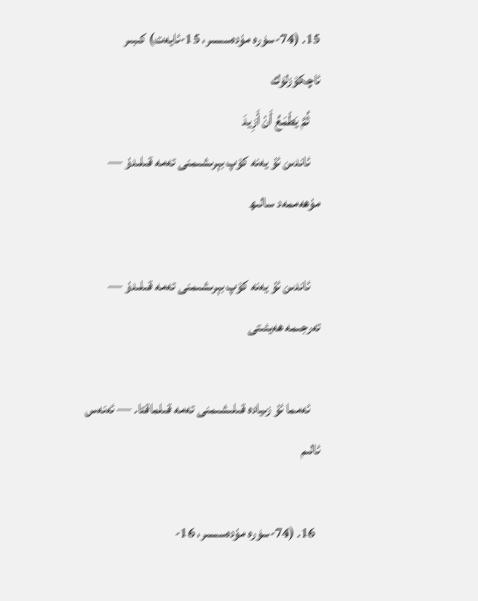15. (74-سۈرە مۇدەسسىر، 15-ئايەت) كىبىر ئاچكۆزلۈك
    ثُمَّ يَطْمَعُ أَنْ أَزِيدَ
    ئاندىن ئۇ يەنە كۆپ بېرىشىمنى تەمە قىلىدۇ — مۇھەممەد سالىھ

    ئاندىن ئۇ يەنە كۆپ بېرىشىمنى تەمە قىلىدۇ — تەرجىمە ھەيئىتى

    ئەمما ئۇ زىيادە قىلىشىمنى تەمە قىلماقتا. — ئەنەس ئالىم

  16. (74-سۈرە مۇدەسسىر، 16-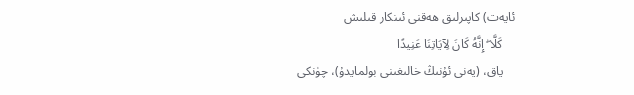ئايەت) كاپىرلىق ھەقنى ئىنكار قىلىش
    كَلَّا ۖ إِنَّهُ كَانَ لِآيَاتِنَا عَنِيدًا
    ياق، (يەنى ئۇنىڭ خالىغىنى بولمايدۇ)، چۈنكى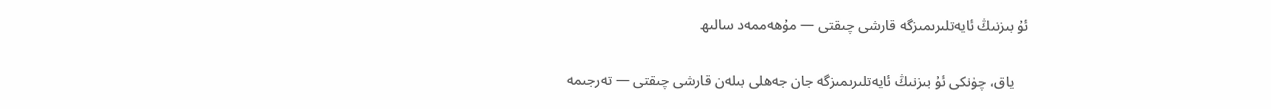ئۇ بىزنىڭ ئايەتلىرىمىزگە قارشى چىقتى — مۇھەممەد سالىھ

    ياق، چۈنكى ئۇ بىزنىڭ ئايەتلىرىمىزگە جان جەھلى بىلەن قارشى چىقتى — تەرجىمە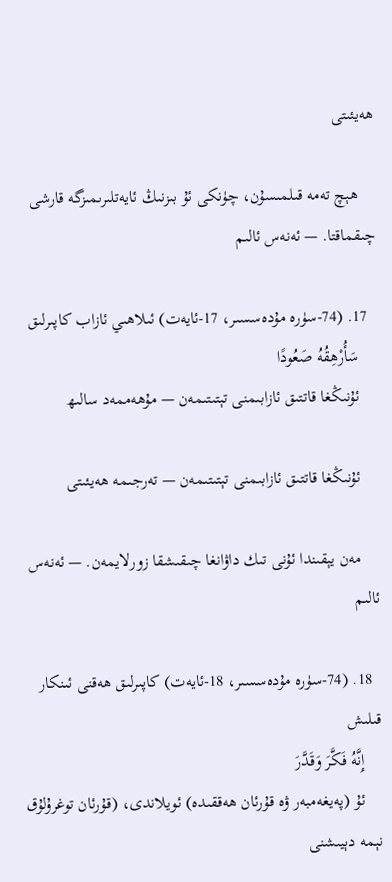ھەيئىتى

    ھېچ تەمە قىلمىسۇن، چۈنكى ئۇ بىزنىڭ ئايەتلىرىمىزگە قارشى چىقماقتا. — ئەنەس ئالىم

  17. (74-سۈرە مۇدەسسىر، 17-ئايەت) ئىلاھىي ئازاب كاپىرلىق
    سَأُرْهِقُهُ صَعُودًا
    ئۇنىڭغا قاتتىق ئازابىمنى تېتىتىمەن — مۇھەممەد سالىھ

    ئۇنىڭغا قاتتىق ئازابىمنى تېتىتىمەن — تەرجىمە ھەيئىتى

    مەن يېقىندا ئۇنى تىك داۋانغا چىقىشقا زورلايمەن. — ئەنەس ئالىم

  18. (74-سۈرە مۇدەسسىر، 18-ئايەت) كاپىرلىق ھەقنى ئىنكار قىلىش
    إِنَّهُ فَكَّرَ وَقَدَّرَ
    ئۇ (پەيغەمبەر ۋە قۇرئان ھەققىدە) ئويلاندى، (قۇرئان توغرۇلۇق نېمە دېيىشنى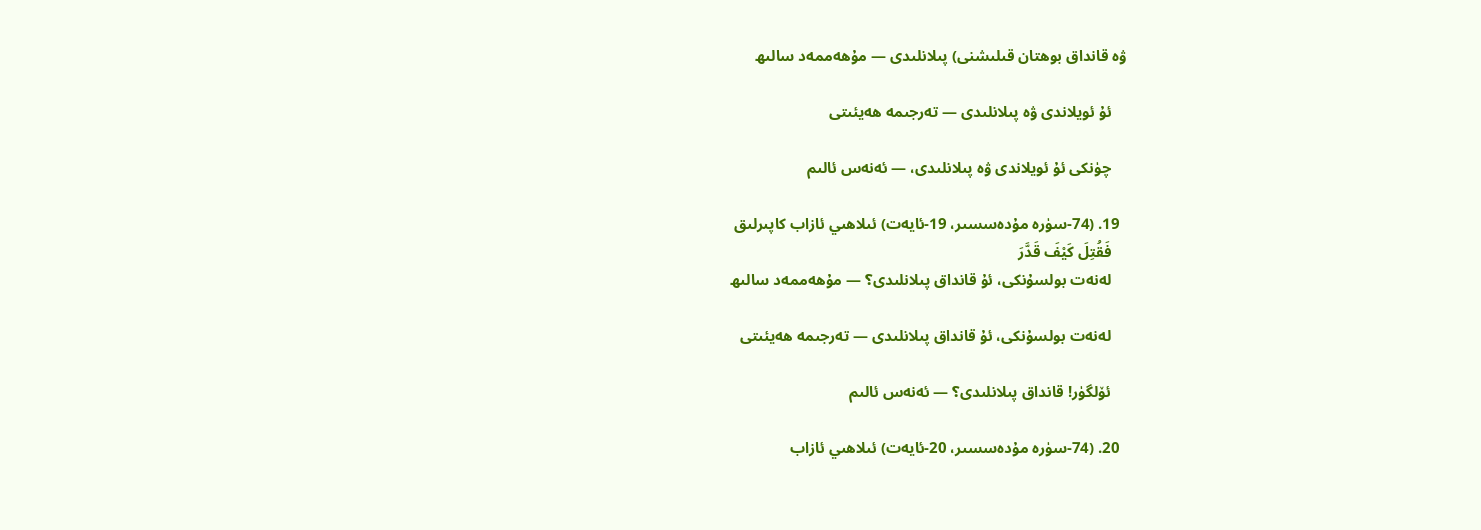ۋە قانداق بوھتان قىلىشنى) پىلانلىدى — مۇھەممەد سالىھ

    ئۇ ئويلاندى ۋە پىلانلىدى — تەرجىمە ھەيئىتى

    چۈنكى ئۇ ئويلاندى ۋە پىلانلىدى، — ئەنەس ئالىم

  19. (74-سۈرە مۇدەسسىر، 19-ئايەت) ئىلاھىي ئازاب كاپىرلىق
    فَقُتِلَ كَيْفَ قَدَّرَ
    لەنەت بولسۇنكى، ئۇ قانداق پىلانلىدى؟ — مۇھەممەد سالىھ

    لەنەت بولسۇنكى، ئۇ قانداق پىلانلىدى — تەرجىمە ھەيئىتى

    ئۆلگۈر! قانداق پىلانلىدى؟ — ئەنەس ئالىم

  20. (74-سۈرە مۇدەسسىر، 20-ئايەت) ئىلاھىي ئازاب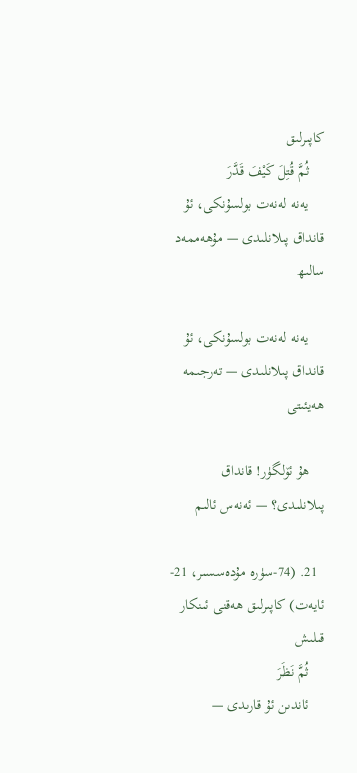كاپىرلىق
    ثُمَّ قُتِلَ كَيْفَ قَدَّرَ
    يەنە لەنەت بولسۇنكى، ئۇ قانداق پىلانلىدى — مۇھەممەد سالىھ

    يەنە لەنەت بولسۇنكى، ئۇ قانداق پىلانلىدى — تەرجىمە ھەيئىتى

    ھۇ ئۆلگۈر! قانداق پىلانلىدى؟ — ئەنەس ئالىم

  21. (74-سۈرە مۇدەسسىر، 21-ئايەت) كاپىرلىق ھەقنى ئىنكار قىلىش
    ثُمَّ نَظَرَ
    ئاندىن ئۇ قارىدى —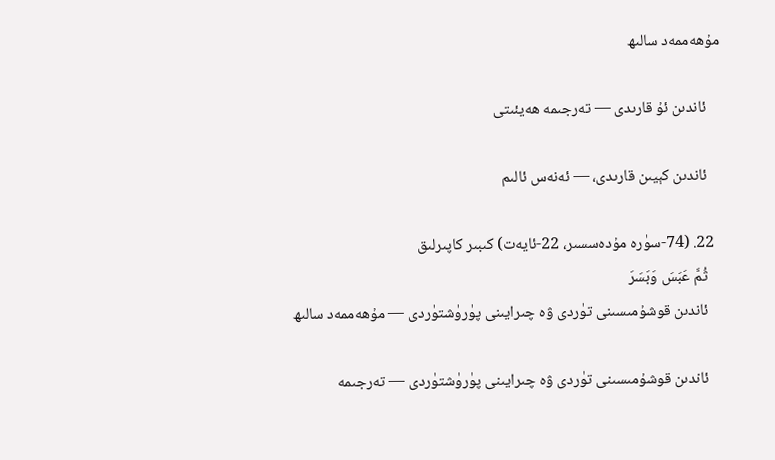مۇھەممەد سالىھ

    ئاندىن ئۇ قارىدى — تەرجىمە ھەيئىتى

    ئاندىن كېيىن قارىدى، — ئەنەس ئالىم

  22. (74-سۈرە مۇدەسسىر، 22-ئايەت) كىبىر كاپىرلىق
    ثُمَّ عَبَسَ وَبَسَرَ
    ئاندىن قوشۇمىسىنى تۈردى ۋە چىرايىنى پۈرۈشتۈردى — مۇھەممەد سالىھ

    ئاندىن قوشۇمىسىنى تۈردى ۋە چىرايىنى پۈرۈشتۈردى — تەرجىمە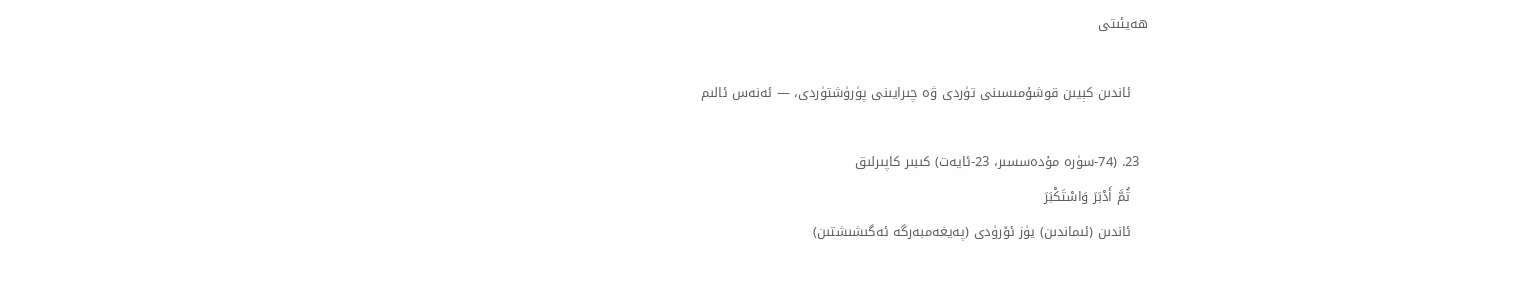ھەيئىتى

    ئاندىن كېيىن قوشۇمىسىنى تۈردى ۋە چىرايىنى پۈرۈشتۈردى، — ئەنەس ئالىم

  23. (74-سۈرە مۇدەسسىر، 23-ئايەت) كىبىر كاپىرلىق
    ثُمَّ أَدْبَرَ وَاسْتَكْبَرَ
    ئاندىن (ئىماندىن) يۈز ئۆرۈدى (پەيغەمبەرگە ئەگىشىشتىن)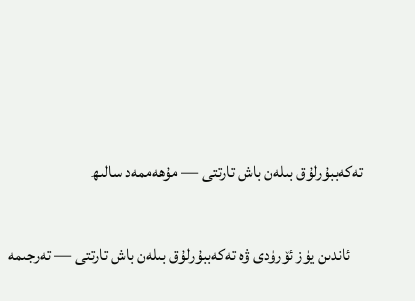تەكەببۇرلۇق بىلەن باش تارتتى — مۇھەممەد سالىھ

    ئاندىن يۈز ئۆرۈدى ۋە تەكەببۇرلۇق بىلەن باش تارتتى — تەرجىمە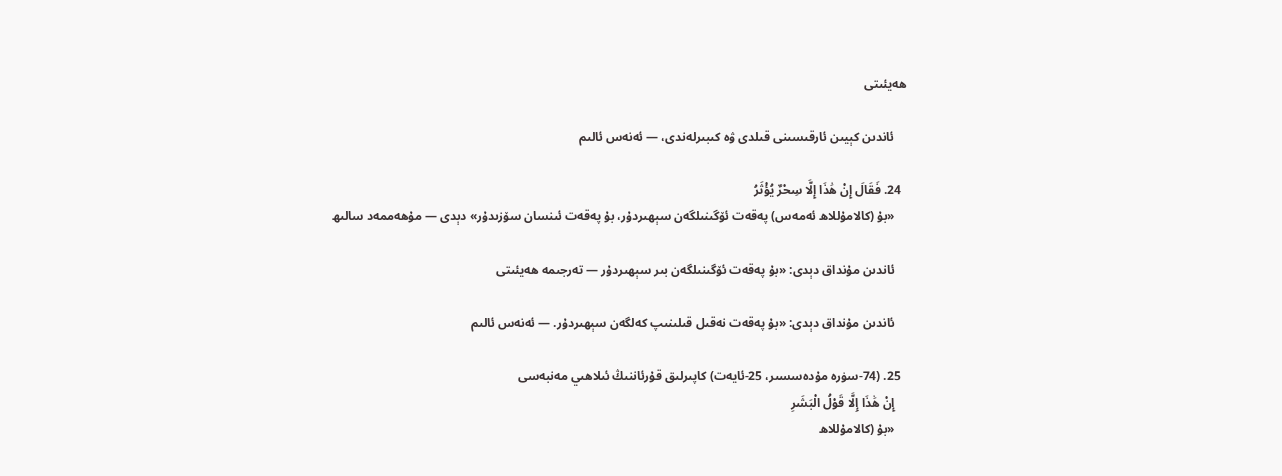ھەيئىتى

    ئاندىن كېيىن ئارقىسىنى قىلدى ۋە كىبىرلەندى، — ئەنەس ئالىم

  24. فَقَالَ إِنْ هَٰذَا إِلَّا سِحْرٌ يُؤْثَرُ
    «بۇ (كالامۇللاھ ئەمەس) پەقەت ئۆگىنىلگەن سېھىردۇر، بۇ پەقەت ئىنسان سۆزىدۇر» دېدى — مۇھەممەد سالىھ

    ئاندىن مۇنداق دېدى: «بۇ پەقەت ئۆگىنىلگەن بىر سېھىردۇر — تەرجىمە ھەيئىتى

    ئاندىن مۇنداق دېدى: «بۇ پەقەت نەقىل قىلىنىپ كەلگەن سېھىردۇر. — ئەنەس ئالىم

  25. (74-سۈرە مۇدەسسىر، 25-ئايەت) كاپىرلىق قۇرئاننىڭ ئىلاھىي مەنبەسى
    إِنْ هَٰذَا إِلَّا قَوْلُ الْبَشَرِ
    «بۇ (كالامۇللاھ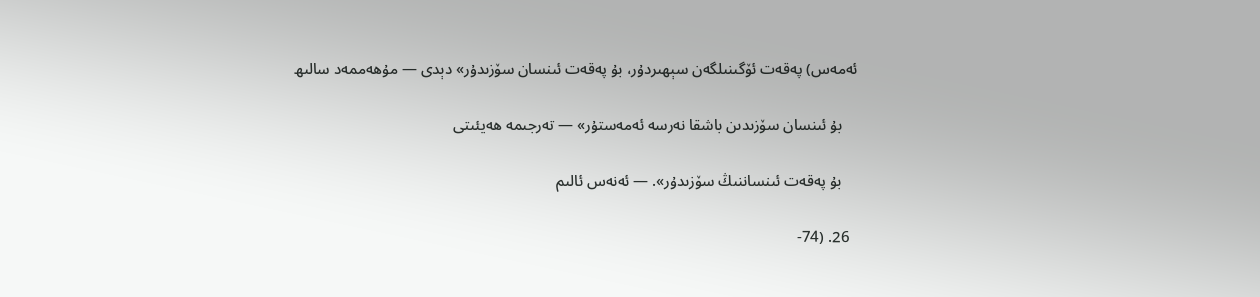ئەمەس) پەقەت ئۆگىنىلگەن سېھىردۇر، بۇ پەقەت ئىنسان سۆزىدۇر» دېدى — مۇھەممەد سالىھ

    بۇ ئىنسان سۆزىدىن باشقا نەرسە ئەمەستۇر» — تەرجىمە ھەيئىتى

    بۇ پەقەت ئىنساننىڭ سۆزىدۇر». — ئەنەس ئالىم

  26. (74-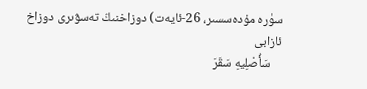سۈرە مۇدەسسىر، 26-ئايەت) دوزاخنىڭ تەسۋىرى دوزاخ ئازابى
    سَأُصْلِيهِ سَقَرَ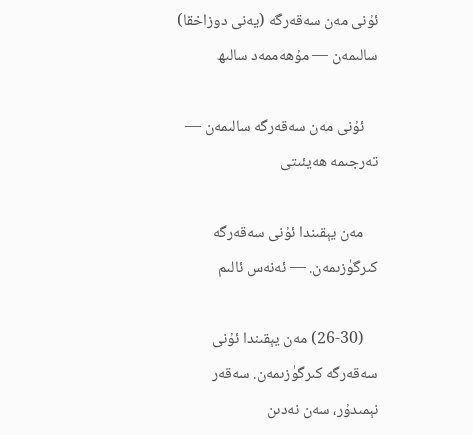ئۇنى مەن سەقەرگە (يەنى دوزاخقا) سالىمەن — مۇھەممەد سالىھ

    ئۇنى مەن سەقەرگە سالىمەن — تەرجىمە ھەيئىتى

    مەن يېقىندا ئۇنى سەقەرگە كىرگۈزىمەن. — ئەنەس ئالىم

    (26-30) مەن يېقىندا ئۇنى سەقەرگە كىرگۈزىمەن. سەقەر نېمىدۇر، سەن نەدىن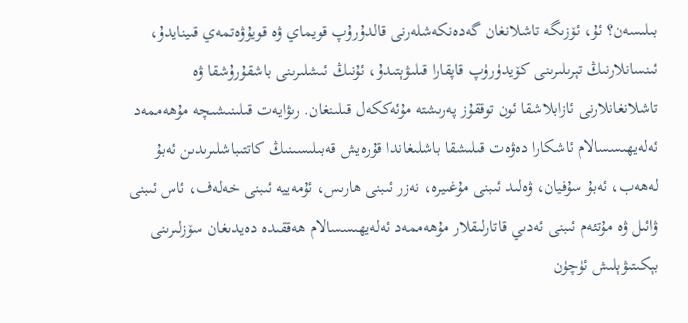بىلىسەن؟ ئۇ، ئۆزىگە تاشلانغان گەدەنكەشلەرنى قالدۇرۇپ قويماي ۋە قويۇۋەتمەي قىينايدۇ، ئىنسانلارنىڭ تېرىلىرىنى كۆيدۈرۈپ قاپقارا قىلىۋېتىدۇ، ئۇنىڭ ئىشلىرىنى باشقۇرۇشقا ۋە تاشلانغانلارنى ئازابلاشقا ئون توققۇز پەرىشتە مۇئەككەل قىلىنغان. رىۋايەت قىلىنىشىچە مۇھەممەد ئەلەيھىسسالام ئاشكارا دەۋەت قىلىشقا باشلىغاندا قۇرەيش قەبىلىسىنىڭ كاتتىباشلىرىدىن ئەبۇ لەھەب، ئەبۇ سۇفيان، ۋەلىد ئىبنى مۇغىيرە، نەزر ئىبنى ھارىس، ئۇمەييە ئىبنى خەلەف، ئاس ئىبنى ۋائىل ۋە مۇتئەم ئىبنى ئەدىي قاتارلىقلار مۇھەممەد ئەلەيھىسسالام ھەققىدە دەيدىغان سۆزلىرىنى بېكىتىۋېلىش ئۈچۈن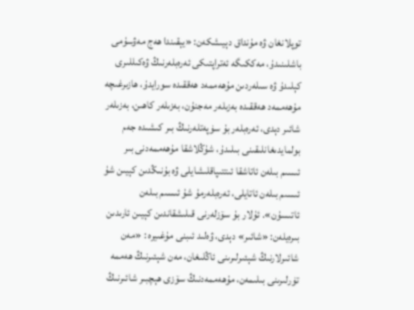توپلانغان ۋە مۇنداق دېيىشكەن: «يېقىندا ھەج مەۋسۇمى باشلىنىدۇ، مەككىگە ئەتراپتىكى ئەرەبلەرنىڭ ۋەكىللىرى كېلىدۇ ۋە سىلەردىن مۇھەممەد ھەققىدە سورايدۇ، ھازىرغىچە مۇھەممەد ھەققىدە بەزىلەر مەجنۇن، بەزىلەر كاھىن، بەزىلەر شائىر دېدى، ئەرەبلەر بۇ سۈپەتلەرنىڭ بىر كىشىدە جەم بولمايدىغانلىقىنى بىلىدۇ، شۇڭلاشقا مۇھەممەدنى بىر ئىسىم بىلەن ئاتاشقا ئىتتىپاقلىشايلى ۋە بۇنىڭدىن كېيىن شۇ ئىسىم بىلەن ئاتايلى، ئەرەبلەرمۇ شۇ ئىسىم بىلەن ئاتىسۇن». ئۇلار بۇ سۆزلەرنى قىلىشقاندىن كېيىن ئارىدىن بىرەيلەن: «شائىر» دېدى، ۋەلىد ئىبنى مۇغىيرە : «مەن شائىرلارنىڭ شېئىرلىرىنى ئاڭلىغان، مەن شېئىرنىڭ ھەممە تۈرلىرىنى بىلىمەن، مۇھەممەدنىڭ سۆزى ھېچبىر شائىرنىڭ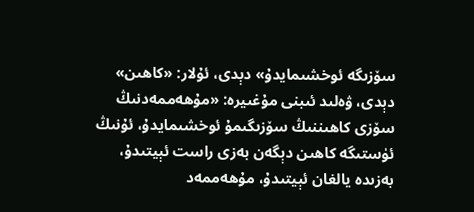سۆزىگە ئوخشىمايدۇ» دېدى، ئۇلار: «كاھىن» دېدى، ۋەلىد ئىبنى مۇغىيرە: «مۇھەممەدنىڭ سۆزى كاھىننىڭ سۆزىگىمۇ ئوخشىمايدۇ، ئۇنىڭ ئۈستىگە كاھىن دېگەن بەزى راست ئېيتىدۇ، بەزىدە يالغان ئېيتىدۇ، مۇھەممەد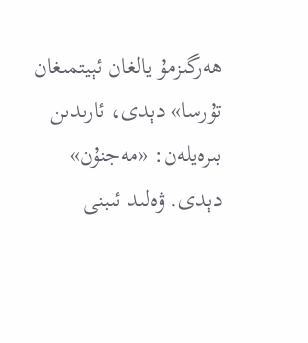ھەرگىزمۇ يالغان ئېيتمىغان تۇرسا» دېدى، ئارىدىن بىرەيلەن: «مەجنۇن» دېدى. ۋەلىد ئىبنى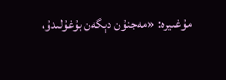مۇغىيرە: «مەجنۇن دېگەن بۇغۇلىدۇ،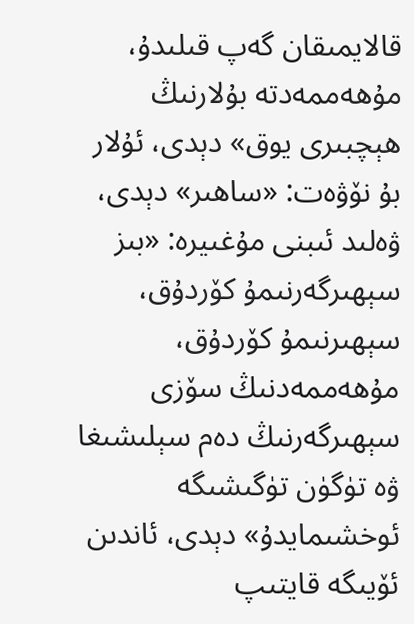قالايمىقان گەپ قىلىدۇ، مۇھەممەدتە بۇلارنىڭ ھېچبىرى يوق» دېدى، ئۇلار بۇ نۆۋەت: «ساھىر» دېدى، ۋەلىد ئىبنى مۇغىيرە: «بىز سېھىرگەرنىمۇ كۆردۇق، سېھىرنىمۇ كۆردۇق، مۇھەممەدنىڭ سۆزى سېھىرگەرنىڭ دەم سېلىشىغا ۋە تۈگۈن تۈگىشىگە ئوخشىمايدۇ» دېدى، ئاندىن ئۆيىگە قايتىپ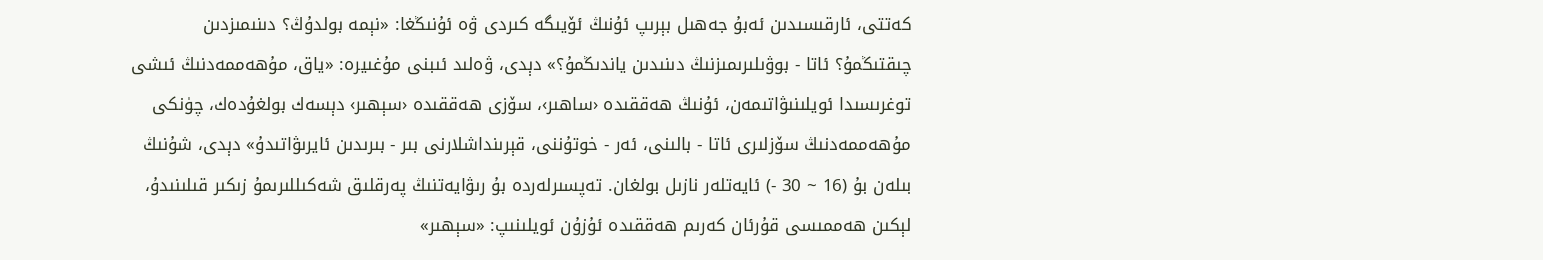كەتتى، ئارقىسىدىن ئەبۇ جەھىل بېرىپ ئۇنىڭ ئۆيىگە كىردى ۋە ئۇنىڭغا: «نېمە بولدۇڭ؟ دىنىمىزدىن چىقتىڭمۇ؟ ئاتا - بوۋىلىرىمىزنىڭ دىنىدىن ياندىڭمۇ؟» دېدى، ۋەلىد ئىبنى مۇغىيرە: «ياق، مۇھەممەدنىڭ ئىشى توغرىسىدا ئويلىنىۋاتىمەن، ئۇنىڭ ھەققىدە ‹ساھىر›، سۆزى ھەققىدە ‹سېھىر› دېسەك بولغۇدەك، چۈنكى مۇھەممەدنىڭ سۆزلىرى ئاتا - بالىنى، ئەر - خوتۇننى، قېرىنداشلارنى بىر - بىرىدىن ئايرىۋاتىدۇ» دېدى، شۇنىڭ بىلەن بۇ (16 ~ 30 -) ئايەتلەر نازىل بولغان. تەپسىرلەردە بۇ رىۋايەتنىڭ پەرقلىق شەكىللىرىمۇ زىكىر قىلىنىدۇ، لېكىن ھەممىسى قۇرئان كەرىم ھەققىدە ئۇزۇن ئويلىنىپ: «سېھىر»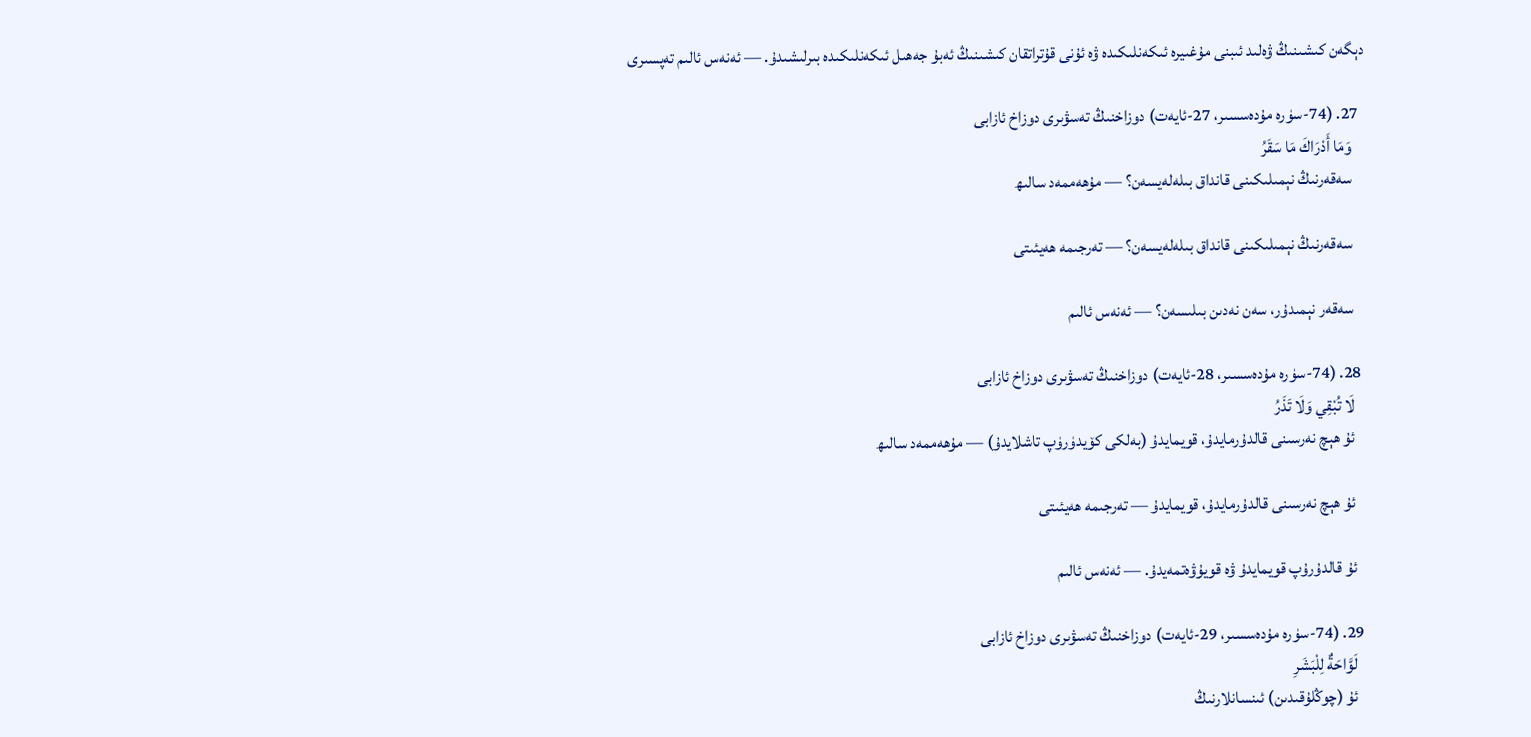دېگەن كىشىنىڭ ۋەلىد ئىبنى مۇغىيرە ئىكەنلىكىدە ۋە ئۇنى قۇتراتقان كىشىنىڭ ئەبۇ جەھىل ئىكەنلىكىدە بىرلىشىدۇ. — ئەنەس ئالىم تەپسىرى

  27. (74-سۈرە مۇدەسسىر، 27-ئايەت) دوزاخنىڭ تەسۋىرى دوزاخ ئازابى
    وَمَا أَدْرَاكَ مَا سَقَرُ
    سەقەرنىڭ نېمىلىكىنى قانداق بىلەلەيسەن؟ — مۇھەممەد سالىھ

    سەقەرنىڭ نېمىلىكىنى قانداق بىلەلەيسەن؟ — تەرجىمە ھەيئىتى

    سەقەر نېمىدۇر، سەن نەدىن بىلىسەن؟ — ئەنەس ئالىم

  28. (74-سۈرە مۇدەسسىر، 28-ئايەت) دوزاخنىڭ تەسۋىرى دوزاخ ئازابى
    لَا تُبْقِي وَلَا تَذَرُ
    ئۇ ھېچ نەرسىنى قالدۇرمايدۇ، قويمايدۇ (بەلكى كۆيدۈرۈپ تاشلايدۇ) — مۇھەممەد سالىھ

    ئۇ ھېچ نەرسىنى قالدۇرمايدۇ، قويمايدۇ — تەرجىمە ھەيئىتى

    ئۇ قالدۇرۇپ قويمايدۇ ۋە قويۇۋەتمەيدۇ. — ئەنەس ئالىم

  29. (74-سۈرە مۇدەسسىر، 29-ئايەت) دوزاخنىڭ تەسۋىرى دوزاخ ئازابى
    لَوَّاحَةٌ لِلْبَشَرِ
    ئۇ (چوڭلۇقىدىن) ئىنسانلارنىڭ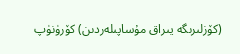(كۆزلىرىگە يىراق مۇساپىلەردىن) كۆرۈنۈپ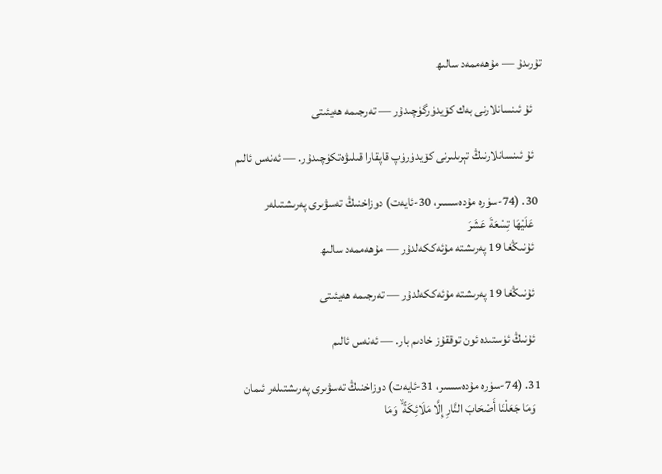تۇرىدۇ — مۇھەممەد سالىھ

    ئۇ ئىنسانلارنى بەك كۆيدۈرگۈچىدۇر — تەرجىمە ھەيئىتى

    ئۇ ئىنسانلارنىڭ تېرىلىرنى كۆيدۈرۈپ قاپقارا قىلىۋەتكۈچىدۇر. — ئەنەس ئالىم

  30. (74-سۈرە مۇدەسسىر، 30-ئايەت) دوزاخنىڭ تەسۋىرى پەرىشتىلەر
    عَلَيْهَا تِسْعَةَ عَشَرَ
    ئۇنىڭغا 19 پەرىشتە مۇئەككەلدۇر — مۇھەممەد سالىھ

    ئۇنىڭغا 19 پەرىشتە مۇئەككەلدۇر — تەرجىمە ھەيئىتى

    ئۇنىڭ ئۈستىدە ئون توققۇز خادىم بار. — ئەنەس ئالىم

  31. (74-سۈرە مۇدەسسىر، 31-ئايەت) دوزاخنىڭ تەسۋىرى پەرىشتىلەر ئىمان
    وَمَا جَعَلْنَا أَصْحَابَ النَّارِ إِلَّا مَلَائِكَةً ۙ وَمَا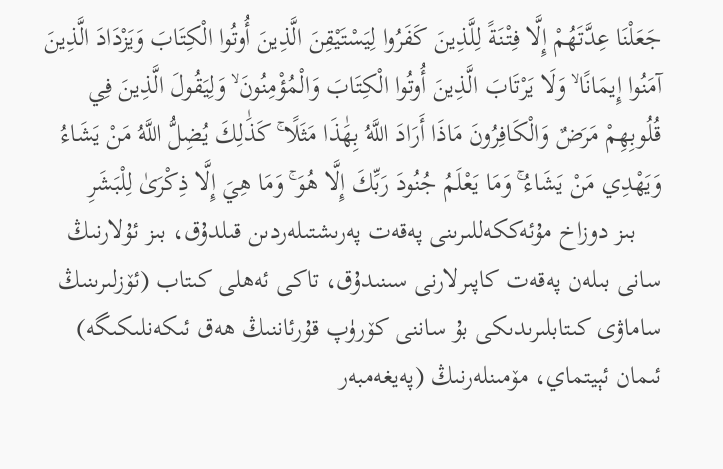جَعَلْنَا عِدَّتَهُمْ إِلَّا فِتْنَةً لِلَّذِينَ كَفَرُوا لِيَسْتَيْقِنَ الَّذِينَ أُوتُوا الْكِتَابَ وَيَزْدَادَ الَّذِينَ آمَنُوا إِيمَانًا ۙ وَلَا يَرْتَابَ الَّذِينَ أُوتُوا الْكِتَابَ وَالْمُؤْمِنُونَ ۙ وَلِيَقُولَ الَّذِينَ فِي قُلُوبِهِمْ مَرَضٌ وَالْكَافِرُونَ مَاذَا أَرَادَ اللَّهُ بِهَٰذَا مَثَلًا ۚ كَذَٰلِكَ يُضِلُّ اللَّهُ مَنْ يَشَاءُ وَيَهْدِي مَنْ يَشَاءُ ۚ وَمَا يَعْلَمُ جُنُودَ رَبِّكَ إِلَّا هُوَ ۚ وَمَا هِيَ إِلَّا ذِكْرَىٰ لِلْبَشَرِ
    بىز دوزاخ مۇئەككەللىرىنى پەقەت پەرىشتىلەردىن قىلدۇق، بىز ئۇلارنىڭ سانى بىلەن پەقەت كاپىرلارنى سىنىدۇق، تاكى ئەھلى كىتاب (ئۆزلىرىنىڭ ساماۋى كىتابلىرىدىكى بۇ ساننى كۆرۈپ قۇرئاننىڭ ھەق ئىكەنلىكىگە) ئىمان ئېيتماي، مۆمىنلەرنىڭ (پەيغەمبەر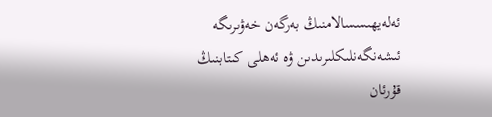ئەلەيھىسسالامنىڭ بەرگەن خەۋىرىگە ئىشەنگەنلىكلىرىدىن ۋە ئەھلى كىتابنىڭ قۇرئان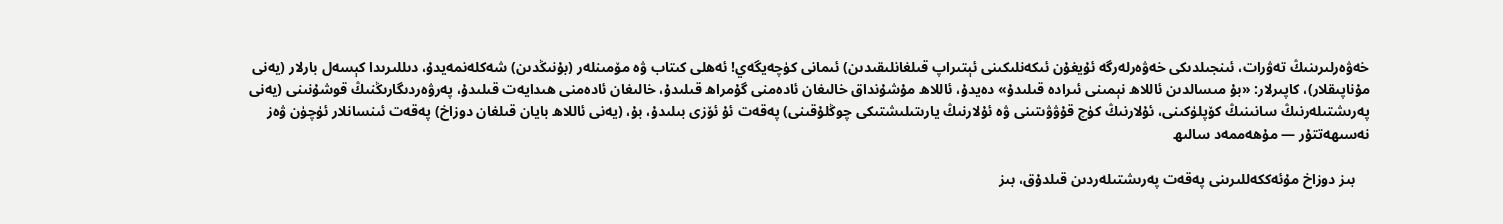خەۋەرلىرىنىڭ تەۋرات، ئىنجىلدىكى خەۋەرلەرگە ئۇيغۇن ئىكەنلىكىنى ئېتىراپ قىلغانلىقىدىن) ئىمانى كۈچەيگەي! ئەھلى كىتاب ۋە مۆمىنلەر (بۇنىڭدىن) شەكلەنمەيدۇ، دىللىرىدا كېسەل بارلار (يەنى مۇناپىقلار)، كاپىرلار: «بۇ مىسالدىن ئاللاھ نېمىنى ئىرادە قىلىدۇ» دەيدۇ، ئاللاھ مۇشۇنداق خالىغان ئادەمنى گۇمراھ قىلىدۇ، خالىغان ئادەمنى ھىدايەت قىلىدۇ، پەرۋەردىگارىڭنىڭ قوشۇنىنى (يەنى پەرىشتىلەرنىڭ سانىنىڭ كۆپلۈكىنى، ئۇلارنىڭ كۈچ قۇۋۋىتىنى ۋە ئۇلارنىڭ يارىتىلىشتىكى چوڭلۇقىنى) پەقەت ئۇ ئۆزى بىلىدۇ، بۇ، (يەنى ئاللاھ بايان قىلغان دوزاخ) پەقەت ئىنسانلار ئۈچۈن ۋەز نەسىھەتتۇر — مۇھەممەد سالىھ

    بىز دوزاخ مۇئەككەللىرىنى پەقەت پەرىشتىلەردىن قىلدۇق، بىز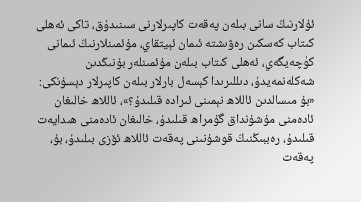ئۇلارنىڭ سانى بىلەن پەقەت كاپىرلارنى سىنىدۇق، تاكى ئەھلى كىتاب كەسكىن رەۋىشتە ئىمان ئېيتقاي، مۇئمىنلارنىڭ ئىمانى كۈچەيگەي، ئەھلى كىتاب بىلەن مۇئمىنلەر بۇنىڭدىن شەكلەنمەيدۇ، دىللىرىدا كېسەل بارلار بىلەن كاپىرلار دېسۇنكى: «بۇ مىسالدىن ئاللاھ نېمىنى ئىرادە قىلىدۇ؟»، ئاللاھ خالىغان ئادەمنى مۇشۇنداق گۇمراھ قىلىدۇ، خالىغان ئادەمنى ھىدايەت قىلىدۇ، رەببىڭنىڭ قوشۇنىنى پەقەت ئاللاھ ئۆزى بىلىدۇ، بۇ، پەقەت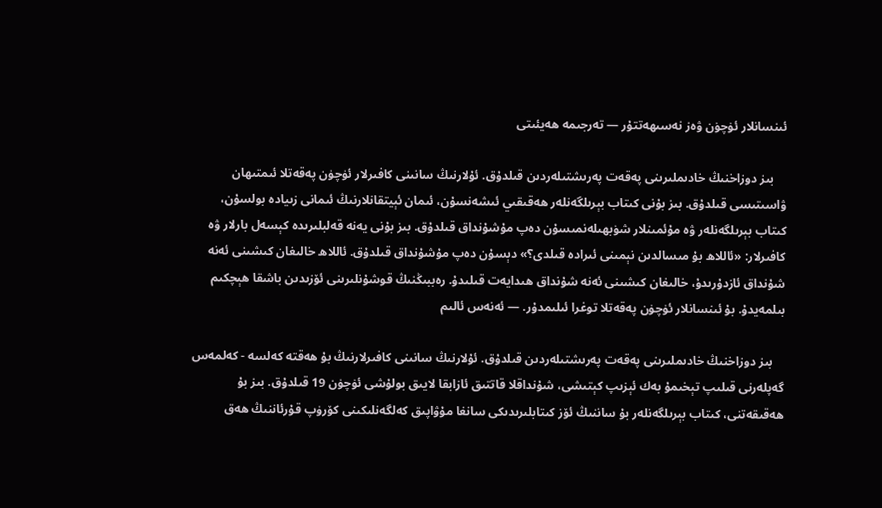ئىنسانلار ئۈچۈن ۋەز نەسىھەتتۇر — تەرجىمە ھەيئىتى

    بىز دوزاخنىڭ خادىملىرىنى پەقەت پەرىشتىلەردىن قىلدۇق. ئۇلارنىڭ سانىنى كافىرلار ئۈچۈن پەقەتلا ئىمتىھان ۋاسىتىسى قىلدۇق. بىز بۇنى كىتاب بېرىلگەنلەر ھەقىقىي ئىشەنسۇن، ئىمان ئېيتقانلارنىڭ ئىمانى زىيادە بولسۇن، كىتاب بېرىلگەنلەر ۋە مۇئمىنلار شۈبھىلەنمىسۇن دەپ مۇشۇنداق قىلدۇق. بىز بۇنى يەنە قەلبلىرىدە كېسەل بارلار ۋە كافىرلار: «ئاللاھ بۇ مىسالدىن نېمىنى ئىرادە قىلدى؟» دېسۇن دەپ مۇشۇنداق قىلدۇق. ئاللاھ خالىغان كىشىنى ئەنە شۇنداق ئازدۇرىدۇ، خالىغان كىشىنى ئەنە شۇنداق ھىدايەت قىلىدۇ. رەببىڭنىڭ قوشۇنلىرىنى ئۆزىدىن باشقا ھېچكىم بىلمەيدۇ. بۇ ئىنسانلار ئۈچۈن پەقەتلا توغرا ئىلىمدۇر. — ئەنەس ئالىم

    بىز دوزاخنىڭ خادىملىرىنى پەقەت پەرىشتىلەردىن قىلدۇق. ئۇلارنىڭ سانىنى كافىرلارنىڭ بۇ ھەقتە كەلسە - كەلمەس گەپلەرنى قىلىپ تېخىمۇ بەك ئېزىپ كېتىشى، شۇنداقلا قاتتىق ئازابقا لايىق بولۇشى ئۈچۈن 19 قىلدۇق. بىز بۇ ھەقىقەتنى، كىتاب بېرىلگەنلەر بۇ ساننىڭ ئۆز كىتابلىرىدىكى سانغا مۇۋاپىق كەلگەنلىكىنى كۆرۈپ قۇرئاننىڭ ھەق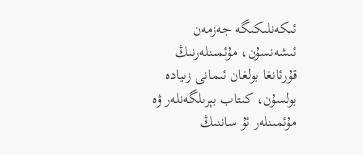ئىكەنلىكىگە جەزمەن ئىشەنسۇن، مۇئمىنلەرنىڭ قۇرئانغا بولغان ئىمانى زىيادە بولسۇن، كىتاب بېرىلگەنلەر ۋە مۇئمىنلەر ئۇ ساننىڭ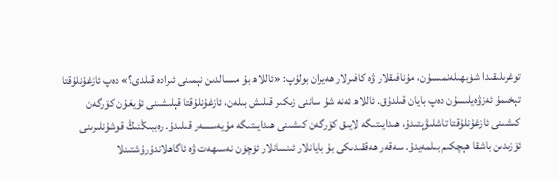توغرىلىقىدا شۈبھىلەنمىسۇن، مۇنافىقلار ۋە كافىرلار ھەيران بولۇپ: «ئاللاھ بۇ مىسالدىن نېمىنى ئىرادە قىلدى؟» دەپ ئازغۇنلۇقتا تېخىمۇ ئەزۋەيلىسۇن دەپ بايان قىلدۇق. ئاللاھ ئەنە شۇ ساننى زىكىر قىلىش بىلەن، ئازغۇنلۇقتا قېلىشىنى ئۇيغۇن كۆرگەن كىشىنى ئازغۇنلۇقتا تاشلىۋېتىدۇ، ھىدايىتىگە لايىق كۆرگەن كىشىنى ھىدايىتىگە مۇيەسسەر قىلىدۇ. رەببىڭنىڭ قوشۇنلىرىنى ئۆزىدىن باشقا ھېچكىم بىلمەيدۇ. سەقەر ھەققىدىكى بۇ بايانلار ئىنسانلار ئۈچۈن نەسىھەت ۋە ئاگاھلاندۇرۇشتىنلا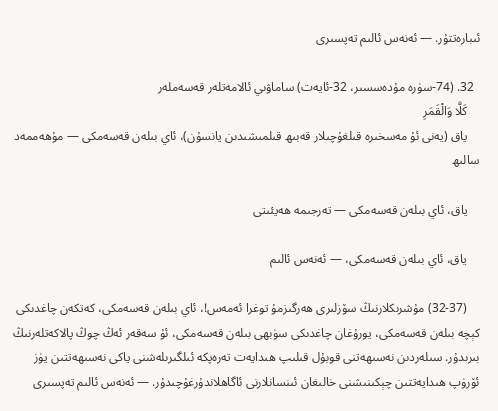ئىبارەتتۇر. — ئەنەس ئالىم تەپسىرى

  32. (74-سۈرە مۇدەسسىر، 32-ئايەت) ساماۋىي ئالامەتلەر قەسەملەر
    كَلَّا وَالْقَمَرِ
    ياق (يەنى ئۇ مەسخىرە قىلغۇچىلار قەبىھ قىلمىشىدىن يانسۇن)، ئاي بىلەن قەسەمكى — مۇھەممەد سالىھ

    ياق، ئاي بىلەن قەسەمكى — تەرجىمە ھەيئىتى

    ياق، ئاي بىلەن قەسەمكى، — ئەنەس ئالىم

    (32-37) مۇشرىكلارنىڭ سۆزلىرى ھەرگىزمۇ توغرا ئەمەس!، ئاي بىلەن قەسەمكى، كەتكەن چاغدىكى كېچە بىلەن قەسەمكى، يورۇغان چاغدىكى سۈبھى بىلەن قەسەمكى، ئۇ سەقەر ئەڭ چوڭ پالاكەتلەرنىڭ بىرىدۇر. سىلەردىن نەسىھەتنى قوبۇل قىلىپ ھىدايەت تەرەپكە ئىلگىرىلەشنى ياكى نەسىھەتتىن يۈز ئۆرۈپ ھىدايەتتىن چېكىنىشنى خالىغان ئىنسانلارنى ئاگاھلاندۇرغۇچىدۇر. — ئەنەس ئالىم تەپسىرى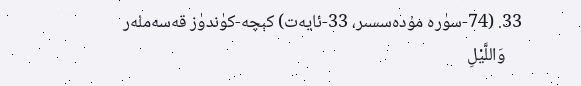33. (74-سۈرە مۇدەسسىر، 33-ئايەت) كېچە-كۈندۈز قەسەملەر
    وَاللَّيْلِ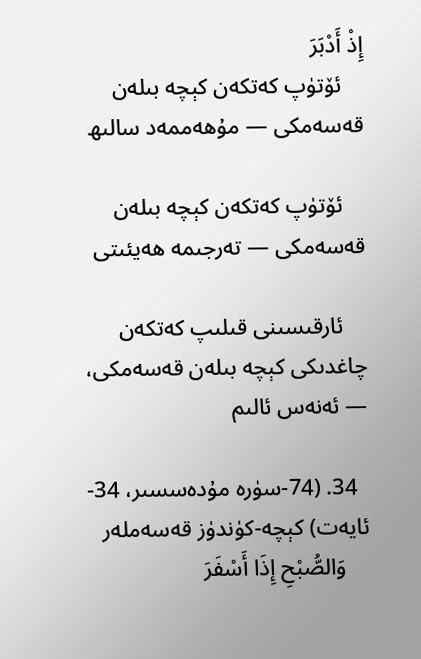إِذْ أَدْبَرَ
    ئۆتۈپ كەتكەن كېچە بىلەن قەسەمكى — مۇھەممەد سالىھ

    ئۆتۈپ كەتكەن كېچە بىلەن قەسەمكى — تەرجىمە ھەيئىتى

    ئارقىسىنى قىلىپ كەتكەن چاغدىكى كېچە بىلەن قەسەمكى، — ئەنەس ئالىم

  34. (74-سۈرە مۇدەسسىر، 34-ئايەت) كېچە-كۈندۈز قەسەملەر
    وَالصُّبْحِ إِذَا أَسْفَرَ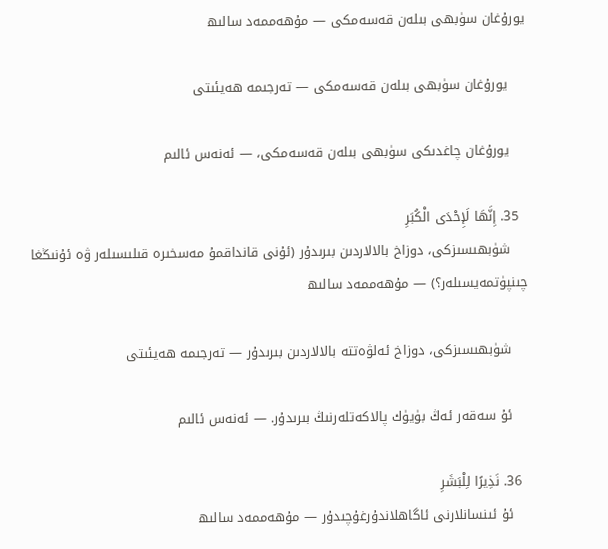يورۇغان سۈبھى بىلەن قەسەمكى — مۇھەممەد سالىھ

    يورۇغان سۈبھى بىلەن قەسەمكى — تەرجىمە ھەيئىتى

    يورۇغان چاغدىكى سۈبھى بىلەن قەسەمكى، — ئەنەس ئالىم

  35. إِنَّهَا لَإِحْدَى الْكُبَرِ
    شۈبھىسىزكى، دوزاخ بالالاردىن بىرىدۇر (ئۇنى قانداقمۇ مەسخىرە قىلىسىلەر ۋە ئۇنىڭغا چىنپۈتمەيسىلەر؟) — مۇھەممەد سالىھ

    شۈبھىسىزكى، دوزاخ ئەلۋەتتە بالالاردىن بىرىدۇر — تەرجىمە ھەيئىتى

    ئۇ سەقەر ئەڭ بۈيۈك پالاكەتلەرنىڭ بىرىدۇر. — ئەنەس ئالىم

  36. نَذِيرًا لِلْبَشَرِ
    ئۇ ئىنسانلارنى ئاگاھلاندۇرغۇچىدۇر — مۇھەممەد سالىھ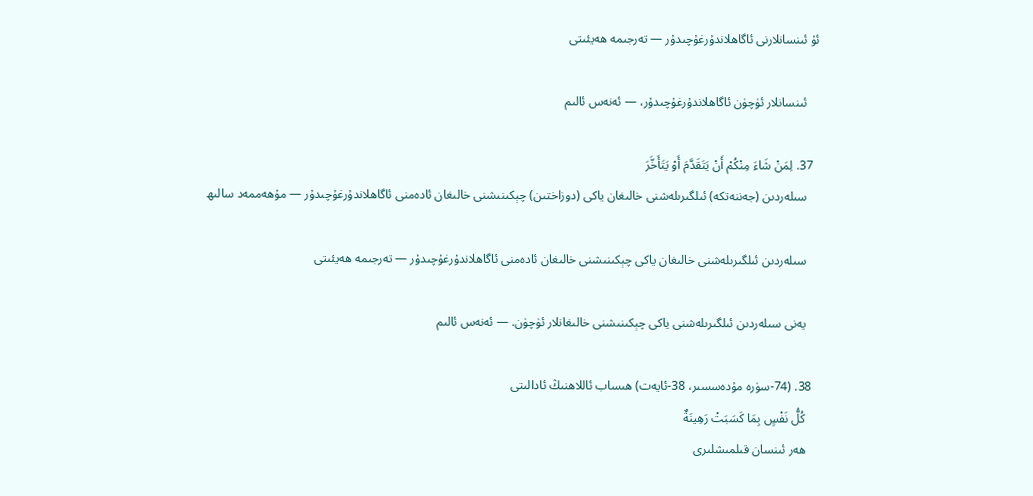ئۇ ئىنسانلارنى ئاگاھلاندۇرغۇچىدۇر — تەرجىمە ھەيئىتى

    ئىنسانلار ئۈچۈن ئاگاھلاندۇرغۇچىدۇر، — ئەنەس ئالىم

  37. لِمَنْ شَاءَ مِنْكُمْ أَنْ يَتَقَدَّمَ أَوْ يَتَأَخَّرَ
    سىلەردىن (جەننەتكە) ئىلگىرىلەشنى خالىغان ياكى (دوزاختىن) چېكىنىشنى خالىغان ئادەمنى ئاگاھلاندۇرغۇچىدۇر — مۇھەممەد سالىھ

    سىلەردىن ئىلگىرىلەشنى خالىغان ياكى چېكىنىشنى خالىغان ئادەمنى ئاگاھلاندۇرغۇچىدۇر — تەرجىمە ھەيئىتى

    يەنى سىلەردىن ئىلگىرىلەشنى ياكى چېكىنىشنى خالىغانلار ئۈچۈن. — ئەنەس ئالىم

  38. (74-سۈرە مۇدەسسىر، 38-ئايەت) ھىساب ئاللاھنىڭ ئادالىتى
    كُلُّ نَفْسٍ بِمَا كَسَبَتْ رَهِينَةٌ
    ھەر ئىنسان قىلمىشلىرى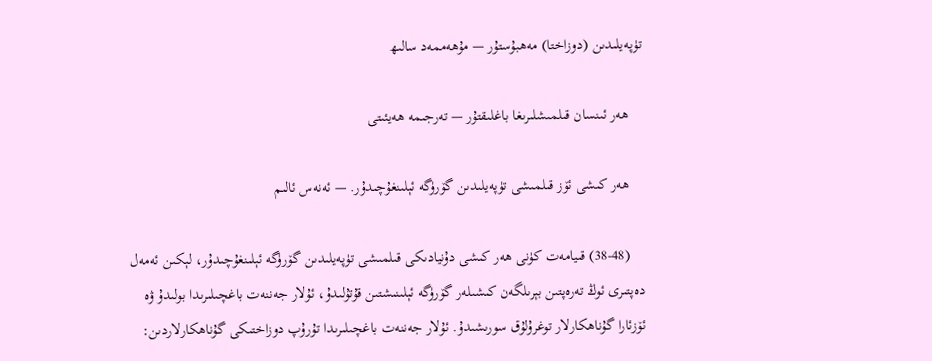تۈپەيلىدىن (دوزاختا) مەھبۇستۇر — مۇھەممەد سالىھ

    ھەر ئىنسان قىلمىشلىرىغا باغلىقتۇر — تەرجىمە ھەيئىتى

    ھەر كىشى ئۆز قىلمىشى تۈپەيلىدىن گۆرۈگە ئېلىنغۇچىدۇر. — ئەنەس ئالىم

    (38-48) قىيامەت كۈنى ھەر كىشى دۇنيادىكى قىلمىشى تۈپەيلىدىن گۆرۈگە ئېلىنغۇچىدۇر، لېكىن ئەمەل دەپتىرى ئوڭ تەرەپتىن بېرىلگەن كىشىلەر گۆرۈگە ئېلىنىشتىن قۇتۇلىدۇ، ئۇلار جەننەت باغچىلىرىدا بولىدۇ ۋە ئۆزئارا گۇناھكارلار توغرۇلۇق سورىشىدۇ. ئۇلار جەننەت باغچىلىرىدا تۇرۇپ دوزاختىكى گۇناھكارلاردىن: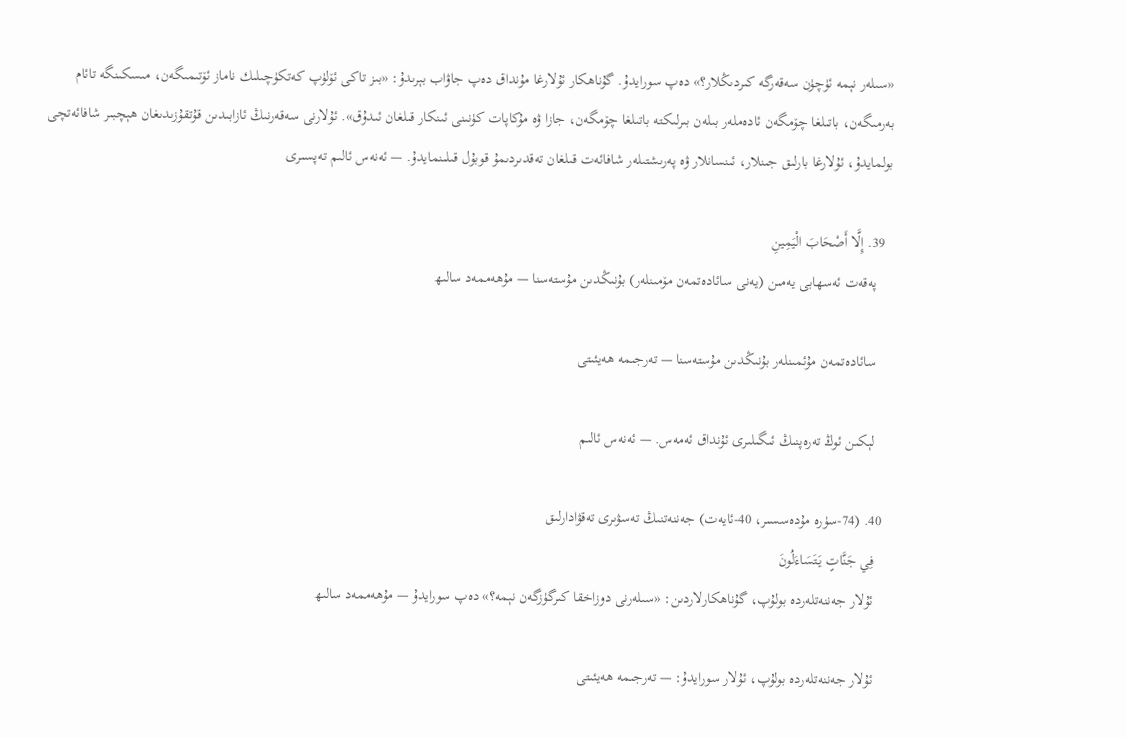«سىلەر نېمە ئۈچۈن سەقەرگە كىردىڭلار؟» دەپ سورايدۇ. گۇناھكار ئۇلارغا مۇنداق دەپ جاۋاب بېرىدۇ: «بىز تاكى ئۆلۈپ كەتكۈچىلىك ناماز ئۆتىمىگەن، مىسكىنگە تائام بەرمىگەن، باتىلغا چۆمگەن ئادەملەر بىلەن بىرلىكتە باتىلغا چۆمگەن، جازا ۋە مۇكاپات كۈنىنى ئىنكار قىلغان ئىدۇق». ئۇلارنى سەقەرنىڭ ئازابىدىن قۇتقۇزىدىغان ھېچبىر شافائەتچى بولمايدۇ، ئۇلارغا بارلىق جىنلار، ئىنسانلار ۋە پەرىشتىلەر شافائەت قىلغان تەقدىردىمۇ قوبۇل قىلىنمايدۇ. — ئەنەس ئالىم تەپسىرى

  39. إِلَّا أَصْحَابَ الْيَمِينِ
    پەقەت ئەسھابى يەمىن (يەنى سائادەتمەن مۆمىنلەر) بۇنىڭدىن مۇستەسنا — مۇھەممەد سالىھ

    سائادەتمەن مۇئمىنلەر بۇنىڭدىن مۇستەسنا — تەرجىمە ھەيئىتى

    لېكىن ئوڭ تەرەپنىڭ ئىگىلىرى ئۇنداق ئەمەس. — ئەنەس ئالىم

  40. (74-سۈرە مۇدەسسىر، 40-ئايەت) جەننەتنىڭ تەسۋىرى تەقۋادارلىق
    فِي جَنَّاتٍ يَتَسَاءَلُونَ
    ئۇلار جەننەتلەردە بولۇپ، گۇناھكارلاردىن: «سىلەرنى دوزاخقا كىرگۈزگەن نېمە؟» دەپ سورايدۇ — مۇھەممەد سالىھ

    ئۇلار جەننەتلەردە بولۇپ، ئۇلار سورايدۇ: — تەرجىمە ھەيئىتى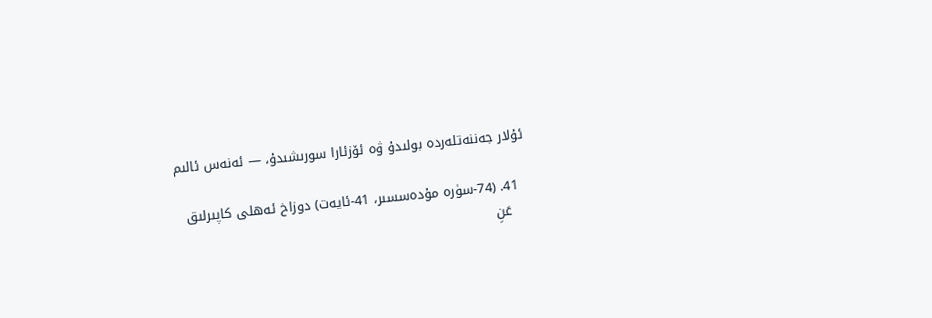ئۇلار جەننەتلەردە بولىدۇ ۋە ئۆزئارا سورىشىدۇ، — ئەنەس ئالىم

  41. (74-سۈرە مۇدەسسىر، 41-ئايەت) دوزاخ ئەھلى كاپىرلىق
    عَنِ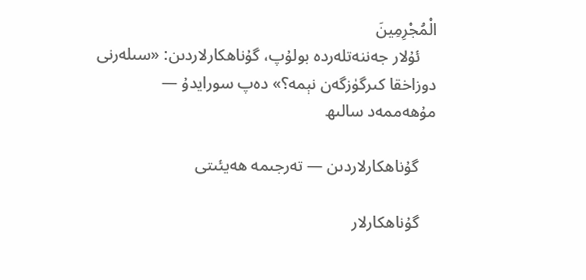الْمُجْرِمِينَ
    ئۇلار جەننەتلەردە بولۇپ، گۇناھكارلاردىن: «سىلەرنى دوزاخقا كىرگۈزگەن نېمە؟» دەپ سورايدۇ — مۇھەممەد سالىھ

    گۇناھكارلاردىن — تەرجىمە ھەيئىتى

    گۇناھكارلار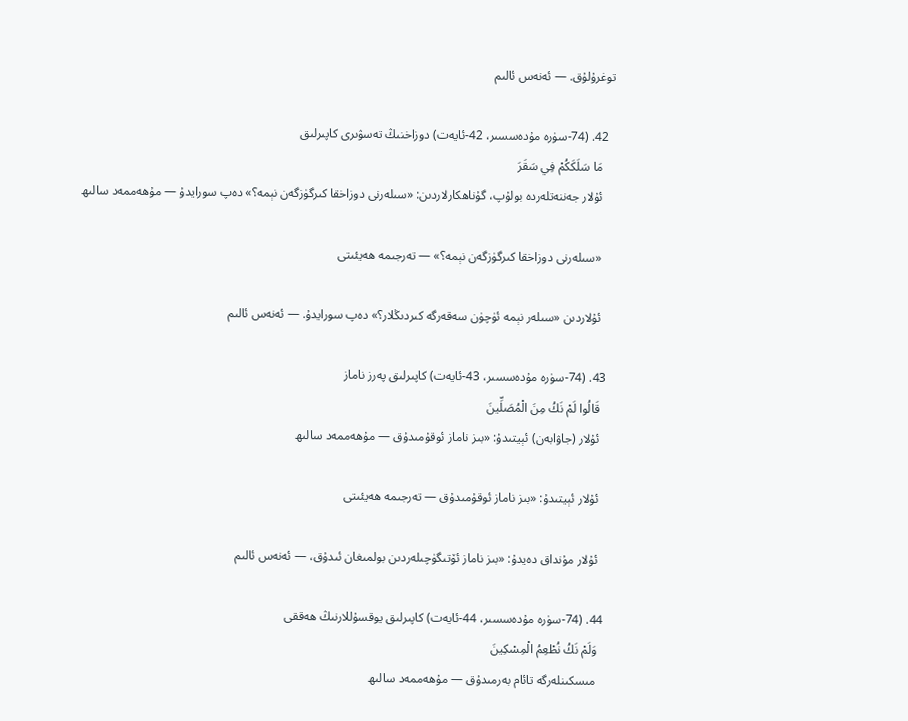توغرۇلۇق. — ئەنەس ئالىم

  42. (74-سۈرە مۇدەسسىر، 42-ئايەت) دوزاخنىڭ تەسۋىرى كاپىرلىق
    مَا سَلَكَكُمْ فِي سَقَرَ
    ئۇلار جەننەتلەردە بولۇپ، گۇناھكارلاردىن: «سىلەرنى دوزاخقا كىرگۈزگەن نېمە؟» دەپ سورايدۇ — مۇھەممەد سالىھ

    «سىلەرنى دوزاخقا كىرگۈزگەن نېمە؟» — تەرجىمە ھەيئىتى

    ئۇلاردىن «سىلەر نېمە ئۈچۈن سەقەرگە كىردىڭلار؟» دەپ سورايدۇ. — ئەنەس ئالىم

  43. (74-سۈرە مۇدەسسىر، 43-ئايەت) كاپىرلىق پەرز ناماز
    قَالُوا لَمْ نَكُ مِنَ الْمُصَلِّينَ
    ئۇلار (جاۋابەن) ئېيتىدۇ: «بىز ناماز ئوقۇمىدۇق — مۇھەممەد سالىھ

    ئۇلار ئېيتىدۇ: «بىز ناماز ئوقۇمىدۇق — تەرجىمە ھەيئىتى

    ئۇلار مۇنداق دەيدۇ: «بىز ناماز ئۆتىگۈچىلەردىن بولمىغان ئىدۇق، — ئەنەس ئالىم

  44. (74-سۈرە مۇدەسسىر، 44-ئايەت) كاپىرلىق يوقسۇللارنىڭ ھەققى
    وَلَمْ نَكُ نُطْعِمُ الْمِسْكِينَ
    مىسكىنلەرگە تائام بەرمىدۇق — مۇھەممەد سالىھ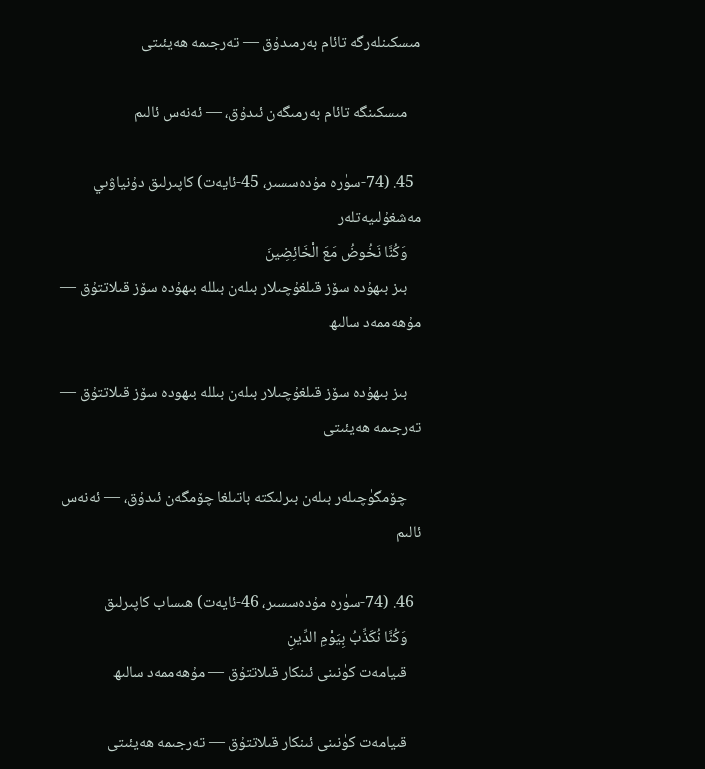مىسكىنلەرگە تائام بەرمىدۇق — تەرجىمە ھەيئىتى

    مىسكىنگە تائام بەرمىگەن ئىدۇق، — ئەنەس ئالىم

  45. (74-سۈرە مۇدەسسىر، 45-ئايەت) كاپىرلىق دۇنياۋىي مەشغۇلىيەتلەر
    وَكُنَّا نَخُوضُ مَعَ الْخَائِضِينَ
    بىز بىھۇدە سۆز قىلغۇچىلار بىلەن بىللە بىھۇدە سۆز قىلاتتۇق — مۇھەممەد سالىھ

    بىز بىھۇدە سۆز قىلغۇچىلار بىلەن بىللە بىھودە سۆز قىلاتتۇق — تەرجىمە ھەيئىتى

    چۆمگۈچىلەر بىلەن بىرلىكتە باتىلغا چۆمگەن ئىدۇق، — ئەنەس ئالىم

  46. (74-سۈرە مۇدەسسىر، 46-ئايەت) ھىساب كاپىرلىق
    وَكُنَّا نُكَذِّبُ بِيَوْمِ الدِّينِ
    قىيامەت كۈنىنى ئىنكار قىلاتتۇق — مۇھەممەد سالىھ

    قىيامەت كۈنىنى ئىنكار قىلاتتۇق — تەرجىمە ھەيئىتى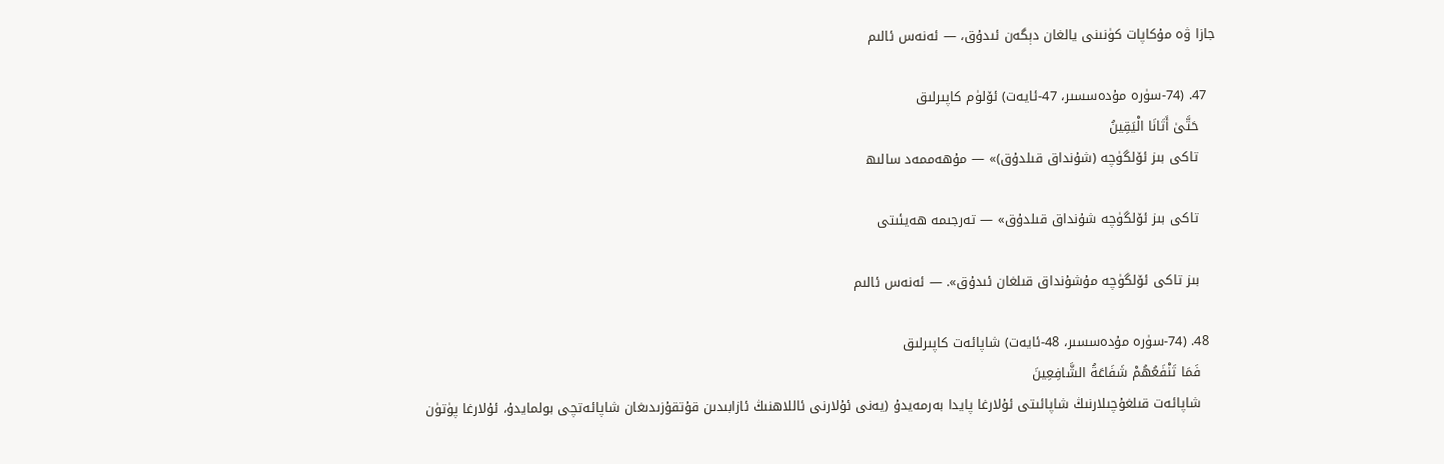جازا ۋە مۇكاپات كۈنىنى يالغان دېگەن ئىدۇق، — ئەنەس ئالىم

  47. (74-سۈرە مۇدەسسىر، 47-ئايەت) ئۆلۈم كاپىرلىق
    حَتَّىٰ أَتَانَا الْيَقِينُ
    تاكى بىز ئۆلگۈچە (شۇنداق قىلدۇق)» — مۇھەممەد سالىھ

    تاكى بىز ئۆلگۈچە شۇنداق قىلدۇق» — تەرجىمە ھەيئىتى

    بىز تاكى ئۆلگۈچە مۇشۇنداق قىلغان ئىدۇق». — ئەنەس ئالىم

  48. (74-سۈرە مۇدەسسىر، 48-ئايەت) شاپائەت كاپىرلىق
    فَمَا تَنْفَعُهُمْ شَفَاعَةُ الشَّافِعِينَ
    شاپائەت قىلغۇچىلارنىڭ شاپائىتى ئۇلارغا پايدا بەرمەيدۇ (يەنى ئۇلارنى ئاللاھنىڭ ئازابىدىن قۇتقۇزىدىغان شاپائەتچى بولمايدۇ، ئۇلارغا پۈتۈن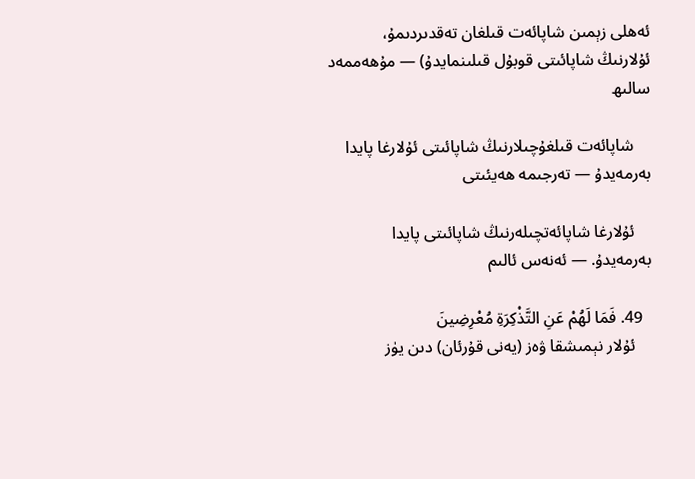ئەھلى زېمىن شاپائەت قىلغان تەقدىردىمۇ، ئۇلارنىڭ شاپائىتى قوبۇل قىلىنمايدۇ) — مۇھەممەد سالىھ

    شاپائەت قىلغۇچىلارنىڭ شاپائىتى ئۇلارغا پايدا بەرمەيدۇ — تەرجىمە ھەيئىتى

    ئۇلارغا شاپائەتچىلەرنىڭ شاپائىتى پايدا بەرمەيدۇ. — ئەنەس ئالىم

  49. فَمَا لَهُمْ عَنِ التَّذْكِرَةِ مُعْرِضِينَ
    ئۇلار نېمىشقا ۋەز (يەنى قۇرئان) دىن يۈز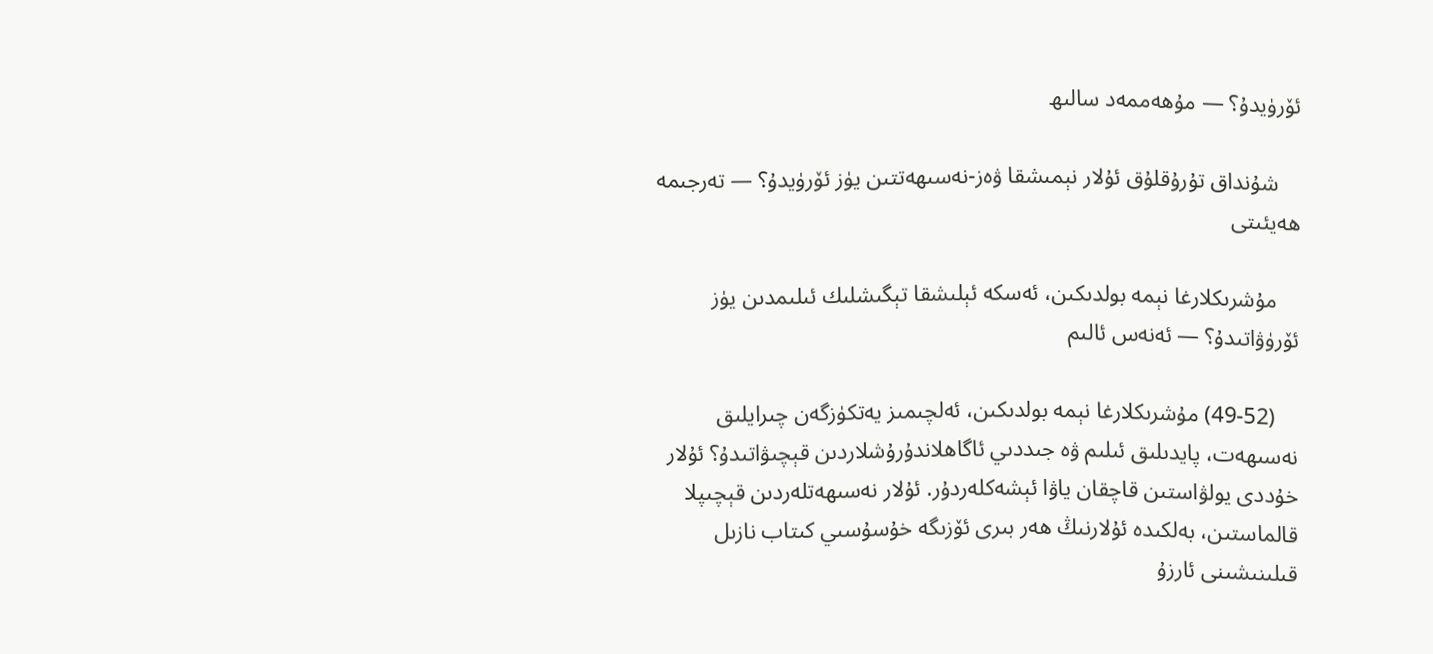ئۆرۈيدۇ؟ — مۇھەممەد سالىھ

    شۇنداق تۇرۇقلۇق ئۇلار نېمىشقا ۋەز-نەسىھەتتىن يۈز ئۆرۈيدۇ؟ — تەرجىمە ھەيئىتى

    مۇشرىكلارغا نېمە بولدىكىن، ئەسكە ئېلىشقا تېگىشلىك ئىلىمدىن يۈز ئۆرۈۋاتىدۇ؟ — ئەنەس ئالىم

    (49-52) مۇشرىكلارغا نېمە بولدىكىن، ئەلچىمىز يەتكۈزگەن چىرايلىق نەسىھەت، پايدىلىق ئىلىم ۋە جىددىي ئاگاھلاندۇرۇشلاردىن قېچىۋاتىدۇ؟ ئۇلار خۇددى يولۋاستىن قاچقان ياۋا ئېشەكلەردۇر. ئۇلار نەسىھەتلەردىن قېچىپلا قالماستىن، بەلكىدە ئۇلارنىڭ ھەر بىرى ئۆزىگە خۇسۇسىي كىتاب نازىل قىلىنىشىنى ئارزۇ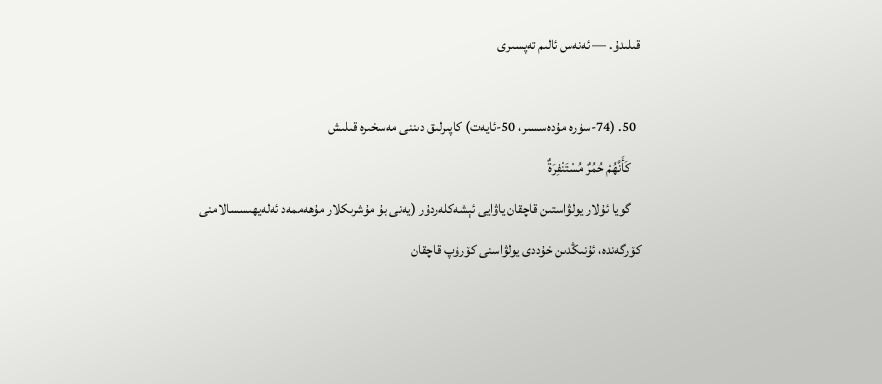قىلىدۇ. — ئەنەس ئالىم تەپسىرى

  50. (74-سۈرە مۇدەسسىر، 50-ئايەت) كاپىرلىق دىننى مەسخىرە قىلىش
    كَأَنَّهُمْ حُمُرٌ مُسْتَنْفِرَةٌ
    گويا ئۇلار يولۋاستىن قاچقان ياۋايى ئېشەكلەردۇر (يەنى بۇ مۇشرىكلار مۇھەممەد ئەلەيھىسسالامنى كۆرگەندە، ئۇنىڭدىن خۇددى يولۋاسنى كۆرۈپ قاچقان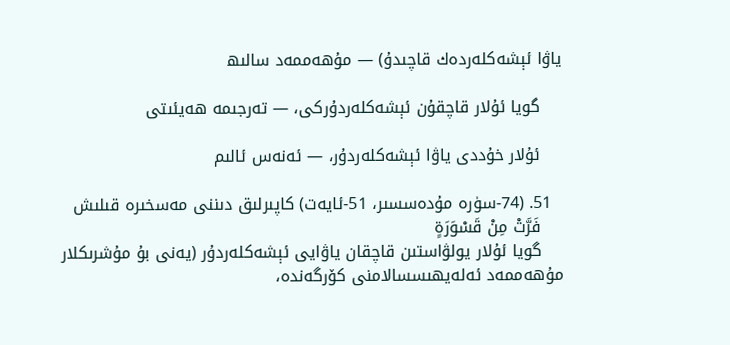ياۋا ئېشەكلەردەك قاچىدۇ) — مۇھەممەد سالىھ

    گويا ئۇلار قاچقۇن ئېشەكلەردۇركى، — تەرجىمە ھەيئىتى

    ئۇلار خۇددى ياۋا ئېشەكلەردۇر، — ئەنەس ئالىم

  51. (74-سۈرە مۇدەسسىر، 51-ئايەت) كاپىرلىق دىننى مەسخىرە قىلىش
    فَرَّتْ مِنْ قَسْوَرَةٍ
    گويا ئۇلار يولۋاستىن قاچقان ياۋايى ئېشەكلەردۇر (يەنى بۇ مۇشرىكلار مۇھەممەد ئەلەيھىسسالامنى كۆرگەندە،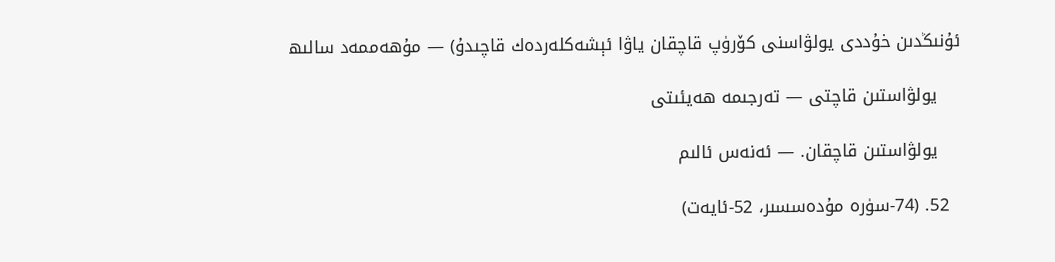ئۇنىڭدىن خۇددى يولۋاسنى كۆرۈپ قاچقان ياۋا ئېشەكلەردەك قاچىدۇ) — مۇھەممەد سالىھ

    يولۋاستىن قاچتى — تەرجىمە ھەيئىتى

    يولۋاستىن قاچقان. — ئەنەس ئالىم

  52. (74-سۈرە مۇدەسسىر، 52-ئايەت)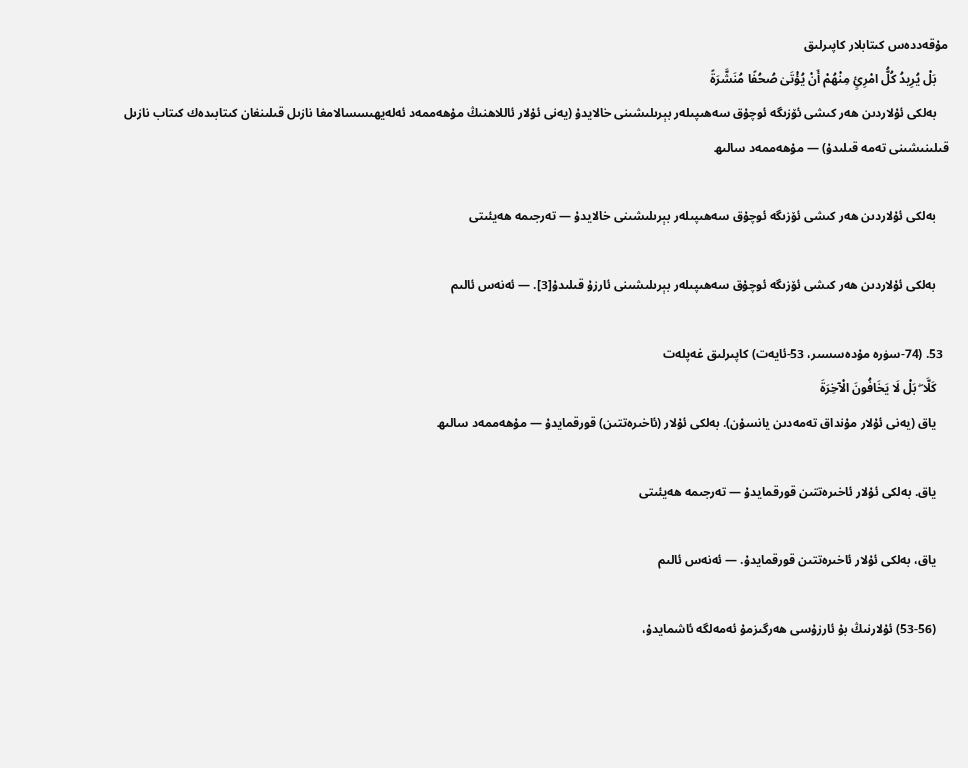مۇقەددەس كىتابلار كاپىرلىق
    بَلْ يُرِيدُ كُلُّ امْرِئٍ مِنْهُمْ أَنْ يُؤْتَىٰ صُحُفًا مُنَشَّرَةً
    بەلكى ئۇلاردىن ھەر كىشى ئۆزىگە ئوچۇق سەھىپىلەر بېرىلىشىنى خالايدۇ (يەنى ئۇلار ئاللاھنىڭ مۇھەممەد ئەلەيھىسسالامغا نازىل قىلىنغان كىتابىدەك كىتاب نازىل قىلىنىشىنى تەمە قىلىدۇ) — مۇھەممەد سالىھ

    بەلكى ئۇلاردىن ھەر كىشى ئۆزىگە ئوچۇق سەھىپىلەر بېرىلىشىنى خالايدۇ — تەرجىمە ھەيئىتى

    بەلكى ئۇلاردىن ھەر كىشى ئۆزىگە ئوچۇق سەھىپىلەر بېرىلىشىنى ئارزۇ قىلىدۇ[3]. — ئەنەس ئالىم

  53. (74-سۈرە مۇدەسسىر، 53-ئايەت) كاپىرلىق غەپلەت
    كَلَّا ۖ بَلْ لَا يَخَافُونَ الْآخِرَةَ
    ياق (يەنى ئۇلار مۇنداق تەمەدىن يانسۇن). بەلكى ئۇلار (ئاخىرەتتىن) قورقمايدۇ — مۇھەممەد سالىھ

    ياق. بەلكى ئۇلار ئاخىرەتتىن قورقمايدۇ — تەرجىمە ھەيئىتى

    ياق، بەلكى ئۇلار ئاخىرەتتىن قورقمايدۇ. — ئەنەس ئالىم

    (53-56) ئۇلارنىڭ بۇ ئارزۇسى ھەرگىزمۇ ئەمەلگە ئاشمايدۇ،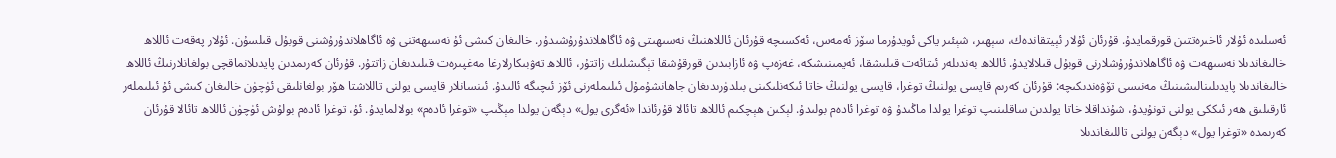ئەسلىدە ئۇلار ئاخىرەتتىن قورقمايدۇ. قۇرئان ئۇلار ئېيتقاندەك، سېھىر، شېئىر ياكى ئويدۇرما سۆز ئەمەس، ئەكسىچە قۇرئان ئاللاھنىڭ نەسىھىتى ۋە ئاگاھلاندۇرۇشىدۇر. خالىغان كىشى ئۇ نەسىھەتنى ۋە ئاگاھلاندۇرۇشنى قوبۇل قىلسۇن. ئۇلار پەقەت ئاللاھ خالىغاندىلا نەسىھەت ۋە ئاگاھلاندۇرۇشلارنى قوبۇل قىلالايدۇ. ئاللاھ بەندىلەر ئىتائەت قىلىشقا، ئەيمىنىشكە، غەزەپ ۋە ئازابىدىن قورقۇشقا تېگىشلىك زاتتۇر، ئاللاھ تەۋبىكارلارغا مەغپىرەت قىلىدىغان زاتتۇر. قۇرئان كەرىمدىن پايدىلانماقچى بولغانلارنىڭ ئاللاھ خالىغاندىلا پايدىلىنالىشىنىڭ مەنىسى تۆۋەندىكىچە: قۇرئان كەرىم قايسى يولنىڭ توغرا، قايسى يولنىڭ خاتا ئىكەنلىكىنى بىلدۈرىدىغان جاھانشۇمۇل ئىلىملەرنى ئۆز ئىچىگە ئالىدۇ. ئىنسانلار قايسى يولنى تاللاشتا ھۆر بولغانلىقى ئۈچۈن خالىغان كىشى ئۇ ئىلىملەر ئارقىلىق ھەر ئىككى يولنى تونۇيدۇ، شۇنداقلا خاتا يولدىن ساقلىنىپ توغرا يولدا ماڭىدۇ ۋە توغرا ئادەم بولىدۇ. لېكىن ھېچكىم ئاللاھ تائالا قۇرئاندا «ئەگرى يول» دېگەن يولدا مېڭىپ «توغرا ئادەم» بولالمايدۇ. ئۇ، توغرا ئادەم بولۇش ئۈچۈن ئاللاھ تائالا قۇرئان كەرىمدە «توغرا يول» دېگەن يولنى تاللىغاندىلا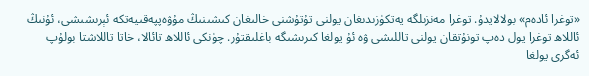«توغرا ئادەم» بولالايدۇ. توغرا مەنزىلگە يەتكۈزىدىغان يولنى تۇتۇشنى خالىغان كىشىنىڭ مۇۋەپپەقىيەتكە ئېرىشىشى، ئۇنىڭ ئاللاھ توغرا يول دەپ تونۇتقان يولنى تاللىشى ۋە ئۇ يولغا كىرىشىگە باغلىقتۇر. چۈنكى ئاللاھ تائالا، خاتا تاللاشتا بولۇپ ئەگرى يولغا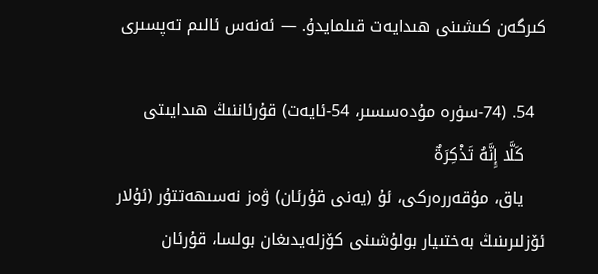كىرگەن كىشىنى ھىدايەت قىلمايدۇ. — ئەنەس ئالىم تەپسىرى

  54. (74-سۈرە مۇدەسسىر، 54-ئايەت) قۇرئاننىڭ ھىدايىتى
    كَلَّا إِنَّهُ تَذْكِرَةٌ
    ياق، مۇقەررەركى، ئۇ (يەنى قۇرئان) ۋەز نەسىھەتتۇر (ئۇلار ئۆزلىرىنىڭ بەختىيار بولۇشىنى كۆزلەيدىغان بولسا، قۇرئان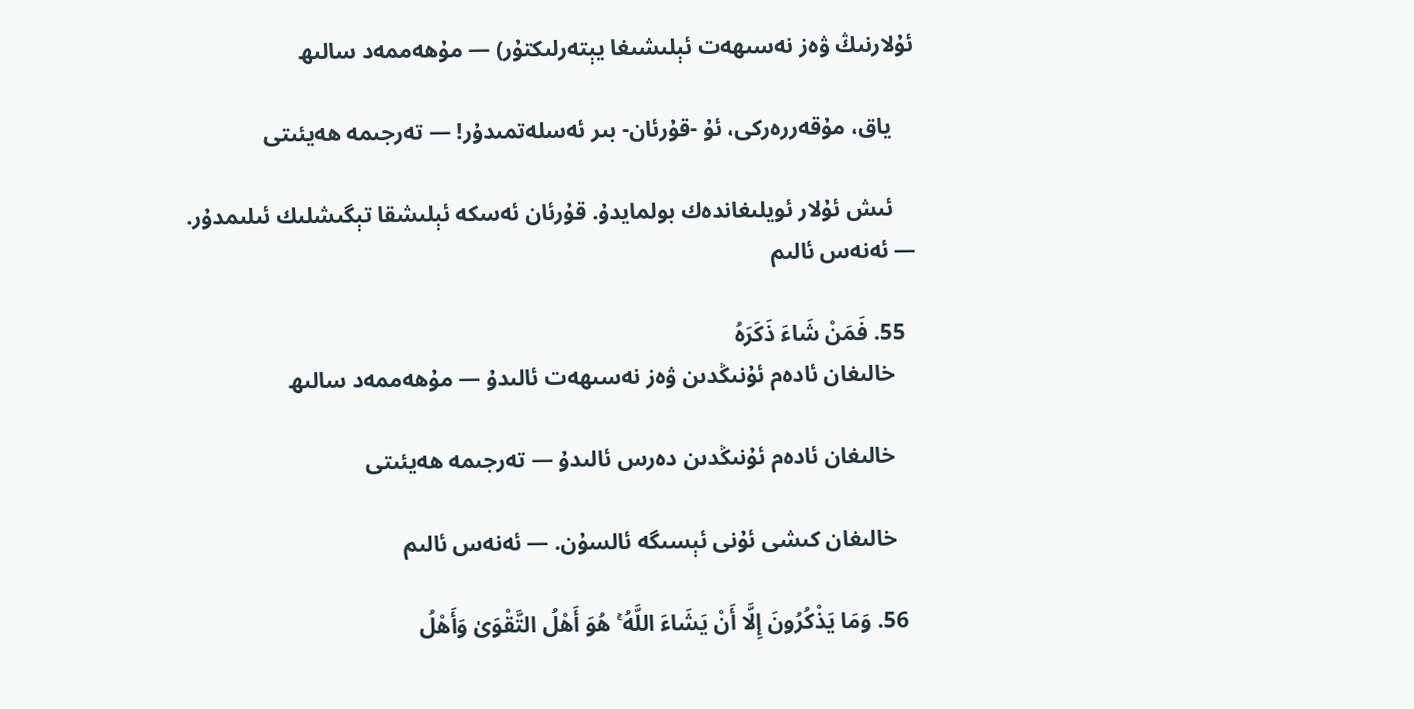ئۇلارنىڭ ۋەز نەسىھەت ئېلىشىغا يېتەرلىكتۇر) — مۇھەممەد سالىھ

    ياق، مۇقەررەركى، ئۇ -قۇرئان- بىر ئەسلەتمىدۇر! — تەرجىمە ھەيئىتى

    ئىش ئۇلار ئويلىغاندەك بولمايدۇ. قۇرئان ئەسكە ئېلىشقا تېگىشلىك ئىلىمدۇر. — ئەنەس ئالىم

  55. فَمَنْ شَاءَ ذَكَرَهُ
    خالىغان ئادەم ئۇنىڭدىن ۋەز نەسىھەت ئالىدۇ — مۇھەممەد سالىھ

    خالىغان ئادەم ئۇنىڭدىن دەرس ئالىدۇ — تەرجىمە ھەيئىتى

    خالىغان كىشى ئۇنى ئېسىگە ئالسۇن. — ئەنەس ئالىم

  56. وَمَا يَذْكُرُونَ إِلَّا أَنْ يَشَاءَ اللَّهُ ۚ هُوَ أَهْلُ التَّقْوَىٰ وَأَهْلُ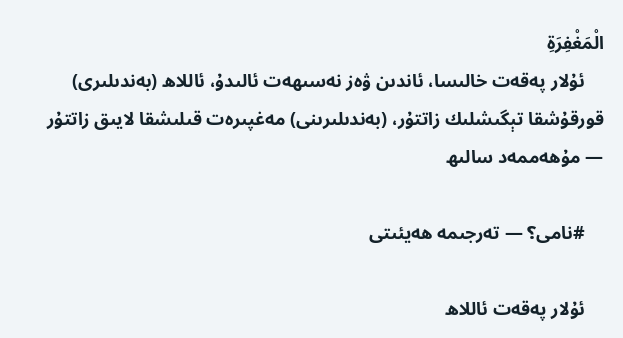الْمَغْفِرَةِ
    ئۇلار پەقەت خالىسا، ئاندىن ۋەز نەسىھەت ئالىدۇ، ئاللاھ (بەندىلىرى) قورقۇشقا تېگىشلىك زاتتۇر، (بەندىلىرىنى) مەغپىرەت قىلىشقا لايىق زاتتۇر — مۇھەممەد سالىھ

    #نامى؟ — تەرجىمە ھەيئىتى

    ئۇلار پەقەت ئاللاھ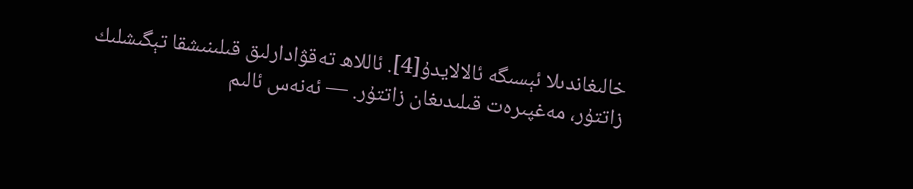خالىغاندىلا ئېسىگە ئالالايدۇ[4]. ئاللاھ تەقۋادارلىق قىلىنىشقا تېگىشلىك زاتتۇر، مەغپىرەت قىلىدىغان زاتتۇر. — ئەنەس ئالىم